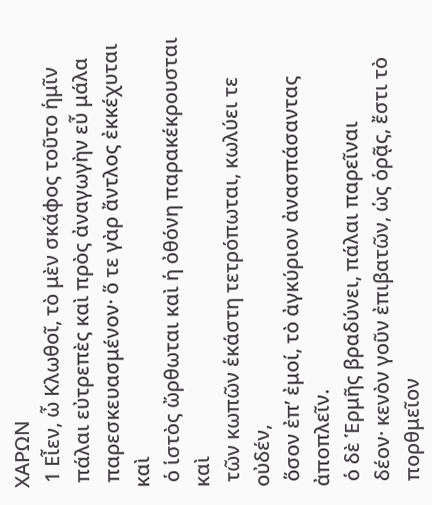ΧΑΡΩΝ
 1 Εἶεν, ὦ Κλωθοῖ, τὸ μὲν σκάφος τοῦτο ἡμῖν
 πάλαι εὐτρεπὲς καὶ πρὸς ἀναγωγὴν εὖ μάλα
 παρεσκευασμένον· ὅ τε γὰρ ἄντλος ἐκκέχυται καὶ
 ὁ ἱστὸς ὤρθωται καὶ ἡ ὀθόνη παρακέκρουσται καὶ
 τῶν κωπῶν ἑκάστη τετρόπωται, κωλύει τε οὐδέν,
 ὅσον ἐπʼ ἐμοί, τὸ ἀγκύριον ἀνασπάσαντας ἀποπλεῖν.
 ὁ δὲ Ἑρμῆς βραδύνει, πάλαι παρεῖναι
 δέον· κενὸν γοῦν ἐπιβατῶν, ὡς ὁρᾷς, ἔστι τὸ
 πορθμεῖον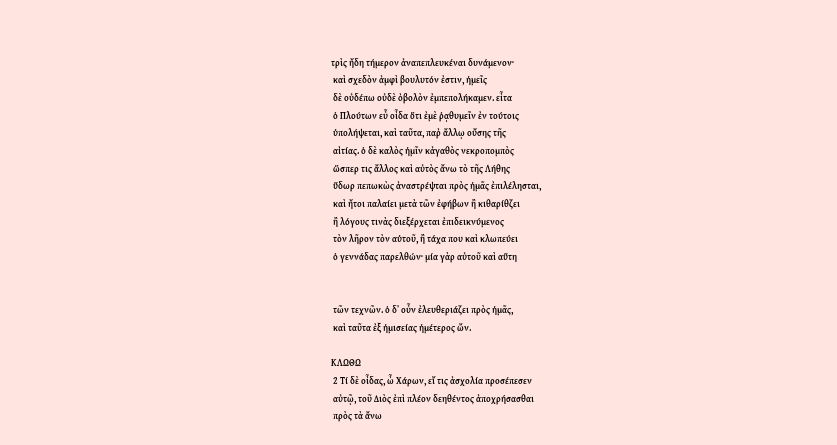τρὶς ἤδη τήμερον ἀναπεπλευκέναι δυνάμενον·
 καὶ σχεδὸν ἀμφὶ βουλυτόν ἐστιν, ἡμεῖς
 δὲ οὐδέπω οὐδὲ ὀβολὸν ἐμπεπολήκαμεν. εἶτα
 ὁ Πλούτων εὖ οἶδα ὅτι ἐμὲ ῥᾳθυμεῖν ἐν τούτοις
 ὑπολήψεται, καὶ ταῦτα, παῤ ἄλλῳ οὔσης τῆς
 αἰτίας. ὁ δὲ καλὸς ἡμῖν κἀγαθὸς νεκροπομπὸς
 ὥσπερ τις ἄλλος καὶ αὐτὸς ἄνω τὸ τῆς Λήθης
 ὕδωρ πεπωκὼς ἀναστρέψται πρὸς ἡμᾶς ἐπιλέλησται,
 καὶ ἤτοι παλαίει μετὰ τῶν ἐφήβων ἢ κιθαρίθζει
 ἢ λόγους τινὰς διεξέρχεται ἐπιδεικνύμενος
 τὸν λῆρον τὸν αὑτοῦ, ἢ τάχα που καὶ κλωπεύει
 ὁ γεννάδας παρελθών· μία γὰρ αὐτοῦ καὶ αὕτη


 τῶν τεχνῶν. ὁ δ᾿ οὖν ἐλευθεριάζει πρὸς ἡμᾶς,
 καὶ ταῦτα ἐξ ἡμισείας ἡμέτερος ὤν.

ΚΛΩΘΩ
 2 Τί δὲ οἶδας, ὦ Χάρων, εἴ τις ἀσχολία προσέπεσεν
 αὐτῷ, τοῦ Διὸς ἐπὶ πλέον δεηθέντος ἀποχρήσασθαι
 πρὸς τὰ ἄνω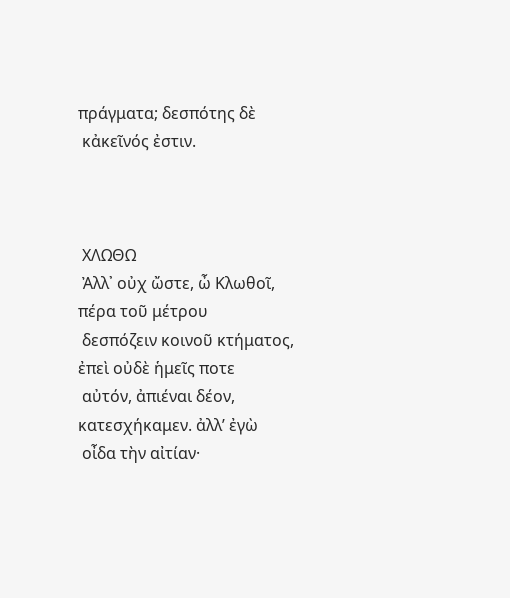πράγματα; δεσπότης δὲ
 κἀκεῖνός ἐστιν.



 ΧΛΩΘΩ
 Ἀλλ᾿ οὐχ ὤστε, ὦ Κλωθοῖ, πέρα τοῦ μέτρου
 δεσπόζειν κοινοῦ κτήματος, ἐπεὶ οὐδὲ ἡμεῖς ποτε
 αὐτόν, ἀπιέναι δέον, κατεσχήκαμεν. ἀλλʼ ἐγὼ
 οἶδα τὴν αἰτίαν·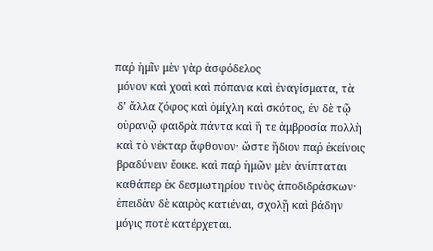παῤ ἡμῖν μὲν γὰρ ἀσφόδελος
 μόνον καὶ χοαὶ καὶ πόπανα καὶ ἐναγίσματα, τὰ
 δʼ ἄλλα ζόφος καὶ ὁμίχλη καὶ σκότος, ἐν δὲ τῷ
 οὐρανῷ φαιδρὰ πάντα καὶ ἥ τε ἀμβροσία πολλὴ
 καὶ τὸ νέκταρ ἄφθονον· ὥστε ἥδιον παῤ ἐκείνοις
 βραδύνειν ἔοικε. καὶ παῤ ἡμῶν μὲν ἀνίπταται
 καθάπερ ἐκ δεσμωτηρίου τινὸς ἀποδιδράσκων·
 ἐπειδὰν δὲ καιρὸς κατιέναι, σχολῇ καὶ βάδην
 μόγις ποτὲ κατέρχεται.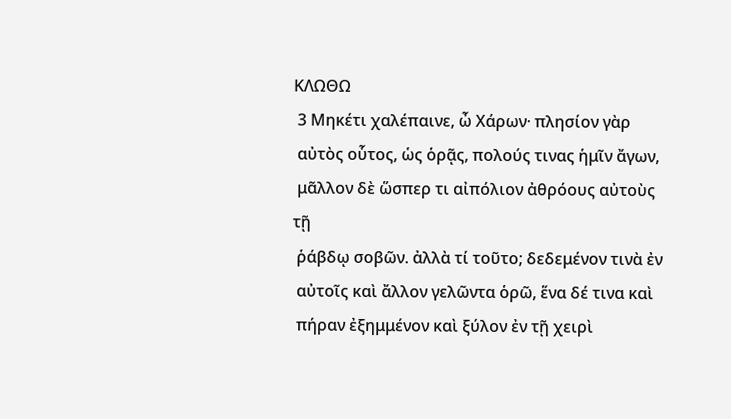ΚΛΩΘΩ
 3 Μηκέτι χαλέπαινε, ὦ Χάρων· πλησίον γὰρ
 αὐτὸς οὗτος, ὡς ὁρᾷς, πολούς τινας ἡμῖν ἄγων,
 μᾶλλον δὲ ὥσπερ τι αἰπόλιον ἀθρόους αὐτοὺς τῇ
 ῥάβδῳ σοβῶν. ἀλλὰ τί τοῦτο; δεδεμένον τινὰ ἐν
 αὐτοῖς καὶ ἄλλον γελῶντα ὁρῶ, ἕνα δέ τινα καὶ
 πήραν ἐξημμένον καὶ ξύλον ἐν τῇ χειρὶ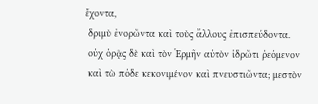ἔχοντα,
 δριμὺ ἐνορῶντα καὶ τοὺς ἄλλους ἐπισπεύδοντα.
 οὐχ ὁρᾷς δὲ καὶ τὸν Ἑρμῆν αὐτὸν ἱδρῶτι ῥεόμενον
 καὶ τὼ πόδε κεκονιμένον καὶ πνευστιῶντα; μεστὸν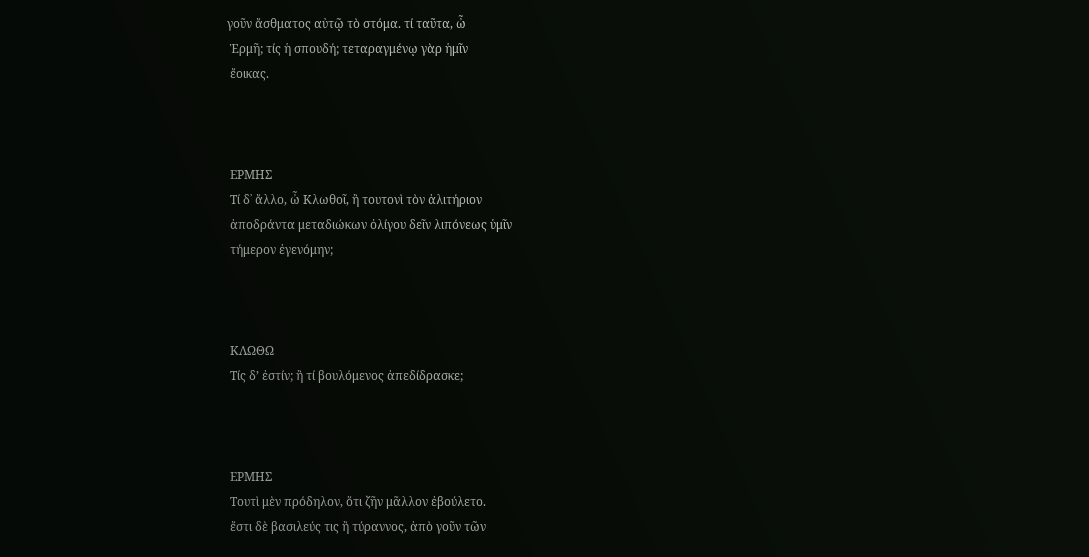γοῦν ἄσθματος αὐτῷ τὸ στόμα. τί ταῦτα, ὦ
 Ἑρμῆ; τίς ἡ σπουδή; τεταραγμένῳ γὰρ ἡμῖν
 ἔοικας.



 ΕΡΜΗΣ
 Τί δ᾿ ἄλλο, ὦ Κλωθοῖ, ἢ τουτονὶ τὸν ἀλιτήριον
 ἀποδράντα μεταδιώκων ὀλίγου δεῖν λιπόνεως ὑμῖν
 τήμερον ἐγενόμην;



 ΚΛΩΘΩ
 Τίς δʼ ἐστίν; ἢ τί βουλόμενος ἀπεδίδρασκε;



 ΕΡΜΗΣ
 Τουτὶ μὲν πρόδηλον, ὅτι ζῆν μᾶλλον ἐβούλετο.
 ἔστι δὲ βασιλεύς τις ἢ τύραννος, ἀπὸ γοῦν τῶν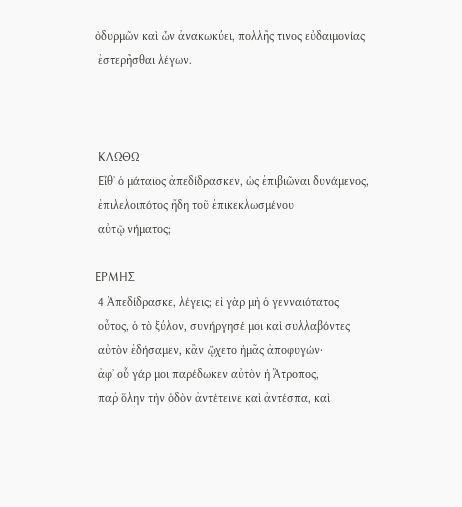ὀδυρμῶν καὶ ὦν ἀνακωκύει, πολλῆς τινος εὐδαιμονίας
 ἐστερῆσθαι λέγων.



 ΚΛΩΘΩ
 Εἶθ᾿ ὁ μάταιος ἀπεδίδρασκεν, ὡς ἐπιβιῶναι δυνάμενος,
 ἐπιλελοιπότος ἤδη τοῦ ἐπικεκλωσμένου
 αὐτῷ νήματος;

ΕΡΜΗΣ
 4 Ἀπεδίδρασκε, λέγεις; εἰ γὰρ μὴ ὁ γενναιότατος
 οὖτος, ὁ τὸ ξύλον, συνήργησέ μοι καὶ συλλαβόντες
 αὐτὸν ἐδήσαμεν, κἂν ᾤχετο ἡμᾶς ἀποφυγών·
 ἀφʼ οὗ γάρ μοι παρέδωκεν αὐτὸν ἡ Ἄτροπος,
 παῤ ὅλην τὴν ὁδὸν ἀντέτεινε καὶ ἀντέσπα, καὶ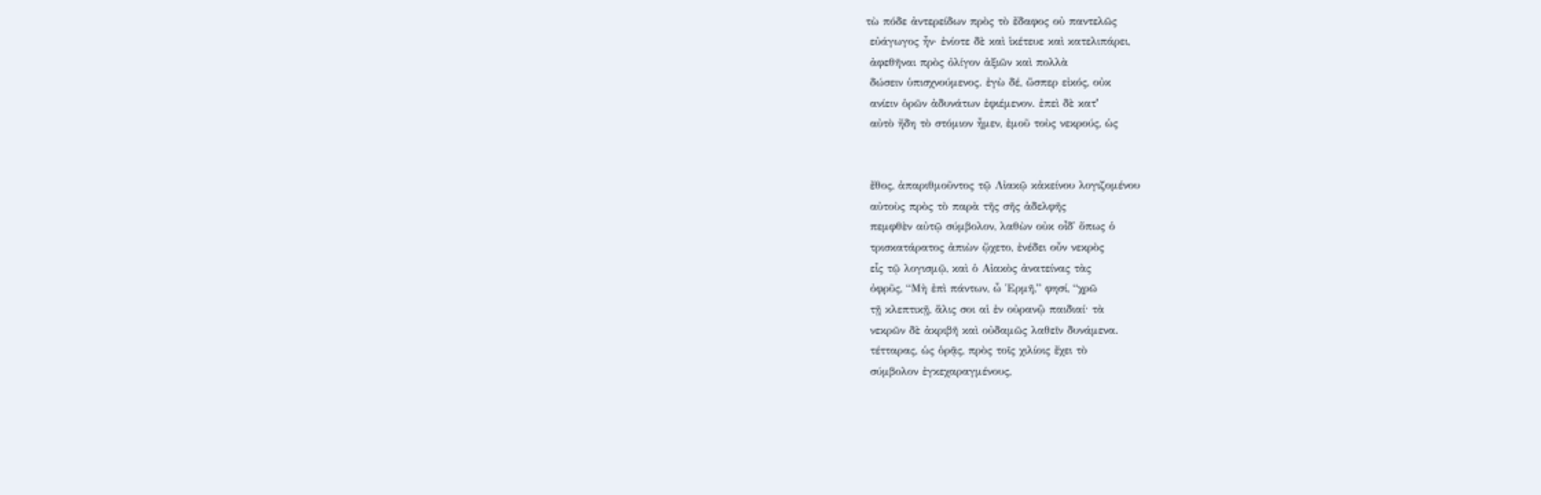τὼ πόδε ἀντερείδων πρὸς τὸ ἔδαφος οὐ παντελῶς
 εὐάγωγος ἦν· ἐνίοτε δὲ καὶ ἱκέτευε καὶ κατελιπάρει,
 ἀφεθῆναι πρὸς ὀλίγον ἀξιῶν καὶ πολλὰ
 δώσειν ὑπισχνούμενος. ἐγὼ δέ, ὥσπερ εἰκός, οὐκ
 ανίειν ὁρῶν ἀδυνάτων ἐφιέμενον. ἐπεὶ δὲ κατʼ
 αὐτὸ ἤδη τὸ στόμιον ἦμεν, ἐμοῦ τοὺς νεκρούς, ὡς


 ἔθος, ἀπαριθμοῦντος τῷ Λἰακῷ κἀκείνου λογιζομένου
 αὐτοὺς πρὸς τὸ παρὰ τῆς σῆς ἀδελφῆς
 πεμφθὲν αὐτῷ σύμβολον, λαθὼν οὐκ οἶδ᾿ ὅπως ὁ
 τρισκατάρατος ἀπιὼν ᾤχετο, ἐνέδει οὖν νεκρὸς
 εἷς τῷ λογισμῷ, καὶ ὁ Αἰακὸς ἀνατείνας τὰς
 ὀφρῦς, “Μὴ ἐπὶ πάντων, ὦ Ἑρμῆ,” φησί, “χρῶ
 τῇ κλεπτικῇ, ἅλις σοι αἱ ἐν οὐρανᾣ παιδιαί· τὰ
 νεκρῶν δὲ ἀκριβῆ καὶ οὐδαμῶς λαθεῖν δυνάμενα.
 τέτταρας, ὡς ὁρᾷς, πρὸς τοῖς χιλίοις ἔχει τὸ
 σύμβολον ἐγκεχαραγμένους,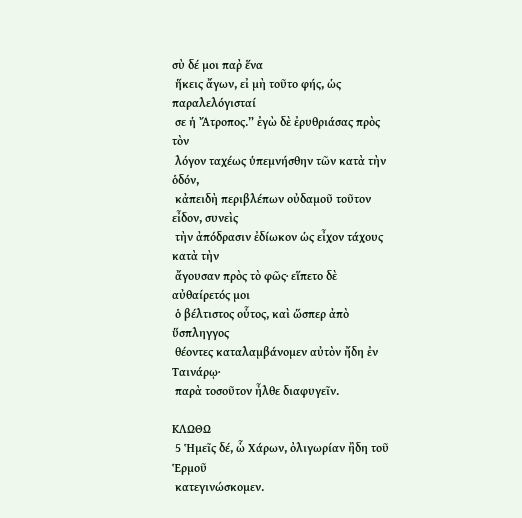σὺ δέ μοι παῤ ἕνα
 ἥκεις ἄγων, εἰ μὴ τοῦτο φής, ὡς παραλελόγισταί
 σε ἡ Ἄτροπος.” ἐγὼ δὲ ἐρυθριάσας πρὸς τὸν
 λόγον ταχέως ὑπεμνήσθην τῶν κατὰ τὴν ὁδόν,
 κἀπειδὴ περιβλέπων οὐδαμοῦ τοῦτον εἶδον, συνεὶς
 τὴν ἀπόδρασιν ἐδίωκον ὡς εἶχον τάχους κατὰ τὴν
 ἄγουσαν πρὸς τὸ φῶς· εἵπετο δὲ αὐθαίρετός μοι
 ὁ βέλτιστος οὗτος, καὶ ὥσπερ ἀπὸ ὕσπληγγος
 θέοντες καταλαμβάνομεν αὐτὸν ἤδη ἐν Ταινάρῳ·
 παρὰ τοσοῦτον ἦλθε διαφυγεῖν.

ΚΛΩΘΩ
 5 Ἡμεῖς δέ, ὧ Χάρων, ὀλιγωρίαν ἢδη τοῦ Ἑρμοῦ
 κατεγινώσκομεν.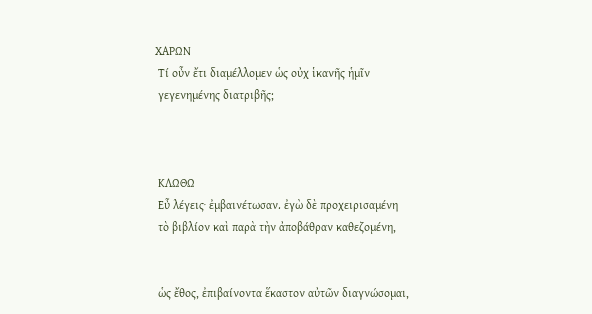ΧΑΡΩΝ
 Τί οὖν ἔτι διαμέλλομεν ὡς οὐχ ἱκανῆς ἡμῖν
 γεγενημένης διατριβῆς;



 ΚΛΩΘΩ
 Εὖ λέγεις· ἐμβαινέτωσαν. ἐγὼ δὲ προχειρισαμένη
 τὸ βιβλίον καὶ παρὰ τὴν ἀποβάθραν καθεζομένη,


 ὡς ἔθος, ἐπιβαίνοντα ἕκαστον αὐτῶν διαγνώσομαι,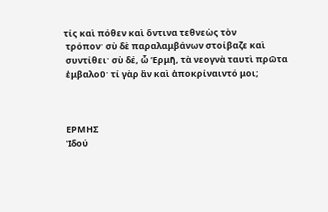τίς καὶ πόθεν καὶ ὅντινα τεθνεὼς τὸν
 τρόπον· σὺ δὲ παραλαμβάνων στοίβαζε καὶ
 συντίθει· σὺ δέ, ὧ Ἑρμῆ, τὰ νεογνὰ ταυτὶ πρῶτα
 ἐμβαλοῦ· τί γὰρ ἂν καὶ ἀποκρίναιντό μοι;



 ΕΡΜΗΣ
 Ἰδού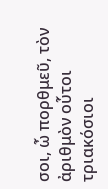σοι, ὦ πορθμεῦ, τὸν ἀριθμὸν οὗτοι τριακόσιοι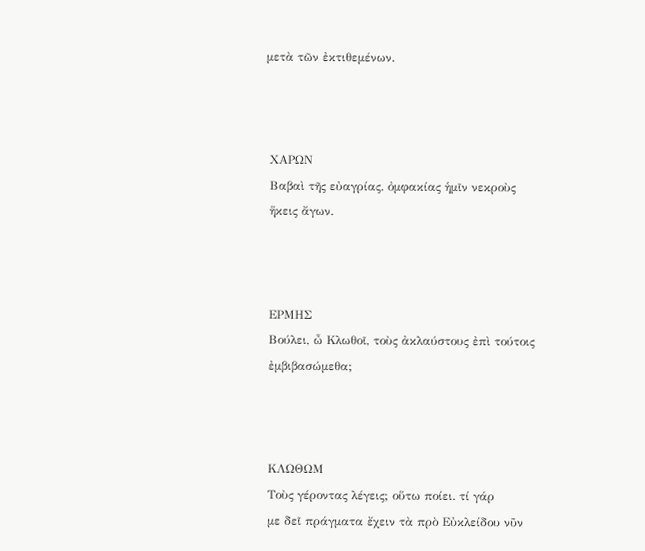μετὰ τῶν ἐκτιθεμένων.



 ΧΑΡΩΝ
 Βαβαὶ τῆς εὐαγρίας. ὀμφακίας ἡμῖν νεκροὺς
 ἥκεις ἄγων.



 ΕΡΜΗΣ
 Βούλει, ὦ Κλωθοῖ, τοὺς ἀκλαύστους ἐπὶ τούτοις
 ἐμβιβασώμεθα;



 ΚΛΩΘΩM
 Τοὺς γέροντας λέγεις; οὕτω ποίει. τί γάρ
 με δεῖ πράγματα ἔχειν τὰ πρὸ Εὐκλείδου νῦν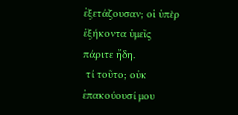ἐξετάζουσαν; οἱ ὑπὲρ ἑξήκοντα ὑμεῖς πάριτε ἤδη.
 τί τοῦτο; οὐκ ἐπακούουσί μου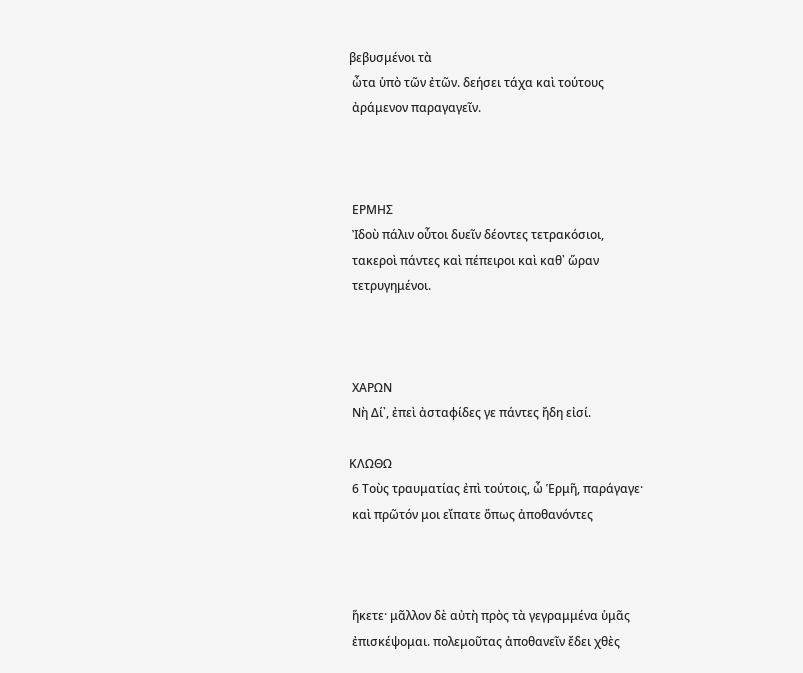βεβυσμένοι τὰ
 ὦτα ὑπὸ τῶν ἐτῶν. δεήσει τάχα καὶ τούτους
 ἀράμενον παραγαγεῖν.



 ΕΡΜΗΣ
 Ἰδοὺ πάλιν οὗτοι δυεῖν δέοντες τετρακόσιοι,
 τακεροὶ πάντες καὶ πέπειροι καὶ καθ᾿ ὥραν
 τετρυγημένοι.



 ΧΑΡΩΝ
 Νὴ Δί᾿, ἐπεὶ ἀσταφίδες γε πάντες ἤδη εἰσί.

ΚΛΩΘΩ
 6 Τοὺς τραυματίας ἐπὶ τούτοις, ὦ Ἑρμῆ, παράγαγε·
 καὶ πρῶτόν μοι εἴπατε ὅπως ἀποθανόντες



 ἥκετε· μᾶλλον δὲ αὐτὴ πρὸς τὰ γεγραμμένα ὑμᾶς
 ἐπισκέψομαι. πολεμοῦτας ἀποθανεῖν ἔδει χθὲς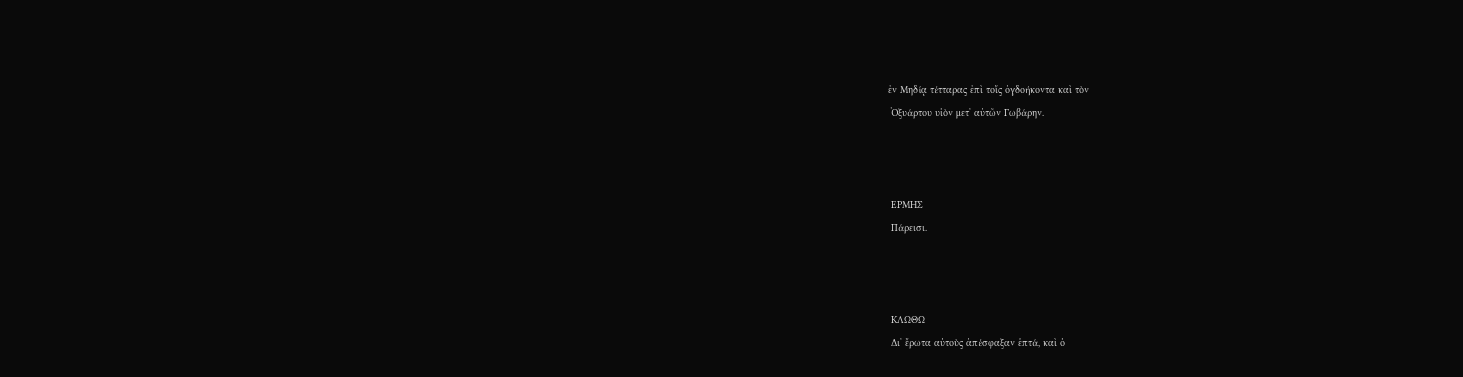ἐν Μηδίᾳ τέτταρας ἐπὶ τοἴς ὀγδοήκοντα καὶ τὸν
 Ὀξυάρτου υἱὸν μετ᾿ αὐτῶν Γωβάρην.



 ΕΡΜΗΣ
 Πάρεισι.



 ΚΛΩΘΩ
 Δι᾿ ἔρωτα αὑτοὺς ἀπέσφαξαν ἑπτά, καὶ ὁ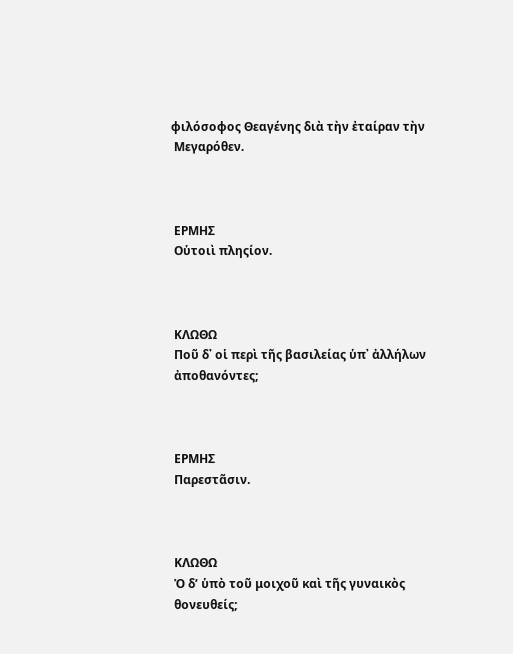φιλόσοφος Θεαγένης διὰ τὴν ἐταίραν τὴν
 Μεγαρόθεν.



 ΕΡΜΗΣ
 Οὑτοιὶ πληςίον.



 ΚΛΩΘΩ
 Ποῦ δ᾿ οἱ περὶ τῆς βασιλείας ὑπ᾿ ἀλλήλων
 ἀποθανόντες;



 ΕΡΜΗΣ
 Παρεστᾶσιν.



 ΚΛΩΘΩ
 Ὁ δ’ ὑπὸ τοῦ μοιχοῦ καὶ τῆς γυναικὸς
 θονευθείς;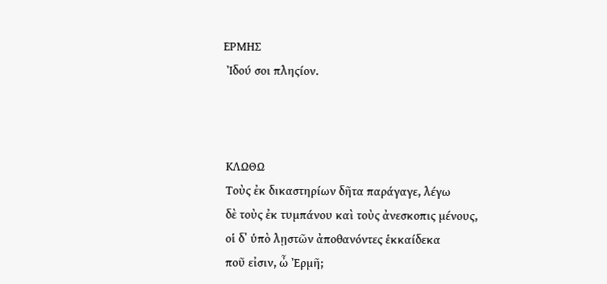ΕΡΜΗΣ
 Ἰδού σοι πληςίον.



 ΚΛΩΘΩ
 Τοὺς ἐκ δικαστηρίων δῆτα παράγαγε, λέγω
 δὲ τοὺς ἐκ τυμπάνου καὶ τοὺς ἀνεσκοπις μένους,
 οἱ δ᾿ ὑπὸ λῃστῶν ἀποθανόντες ἑκκαίδεκα
 ποῦ εἰσιν, ὦ Ἐρμῆ;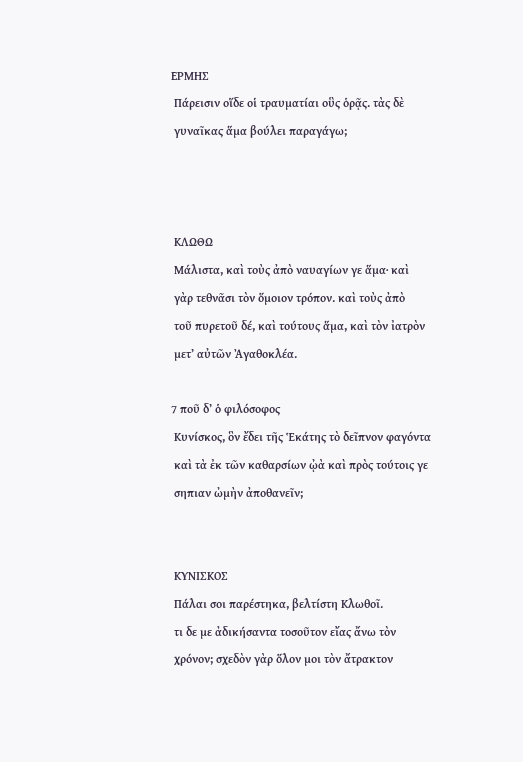ΕΡΜΗΣ
 Πάρεισιν οἵδε οἱ τραυματίαι οὓς ὁρᾷς. τὰς δὲ
 γυναῖκας ἅμα βούλει παραγάγω;



 ΚΛΩΘΩ
 Μάλιστα, καὶ τοὺς ἀπὸ ναυαγίων γε ἅμα· καὶ
 γὰρ τεθνᾶσι τὸν ὅμοιον τρόπον. καὶ τοὺς ἀπὸ
 τοῦ πυρετοῦ δέ, καὶ τούτους ἅμα, καὶ τὸν ἰατρὸν
 μετʼ αὐτῶν Ἀγαθοκλέα.

7 ποῦ δʼ ὁ φιλόσοφος
 Κυνίσκος, ὃν ἔδει τῆς Ἑκάτης τὸ δεῖπνον φαγόντα
 καὶ τὰ ἐκ τῶν καθαρσίων ᾠὰ καὶ πρὸς τούτοις γε
 σηπιαν ὠμὴν ἀποθανεῖν;


 ΚΥΝΙΣΚΟΣ
 Πάλαι σοι παρέστηκα, βελτίστη Κλωθοῖ.
 τι δε με ἀδικήσαντα τοσοῦτον εἴας ἄνω τὸν
 χρόνον; σχεδὸν γὰρ ὅλον μοι τὸν ἄτρακτον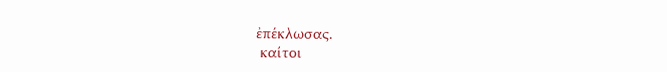ἐπέκλωσας.
 καίτοι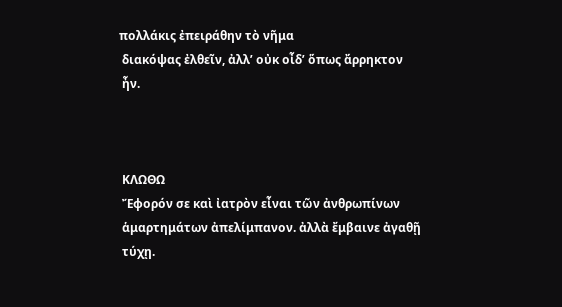πολλάκις ἐπειράθην τὸ νῆμα
 διακόψας ἐλθεῖν, ἀλλʼ οὐκ οἶδʼ ὅπως ἄρρηκτον
 ἦν.



 ΚΛΩΘΩ
 Ἔφορόν σε καὶ ἰατρὸν εἶναι τῶν ἀνθρωπίνων
 ἁμαρτημάτων ἀπελίμπανον. ἀλλὰ ἔμβαινε ἀγαθῇ
 τύχῃ.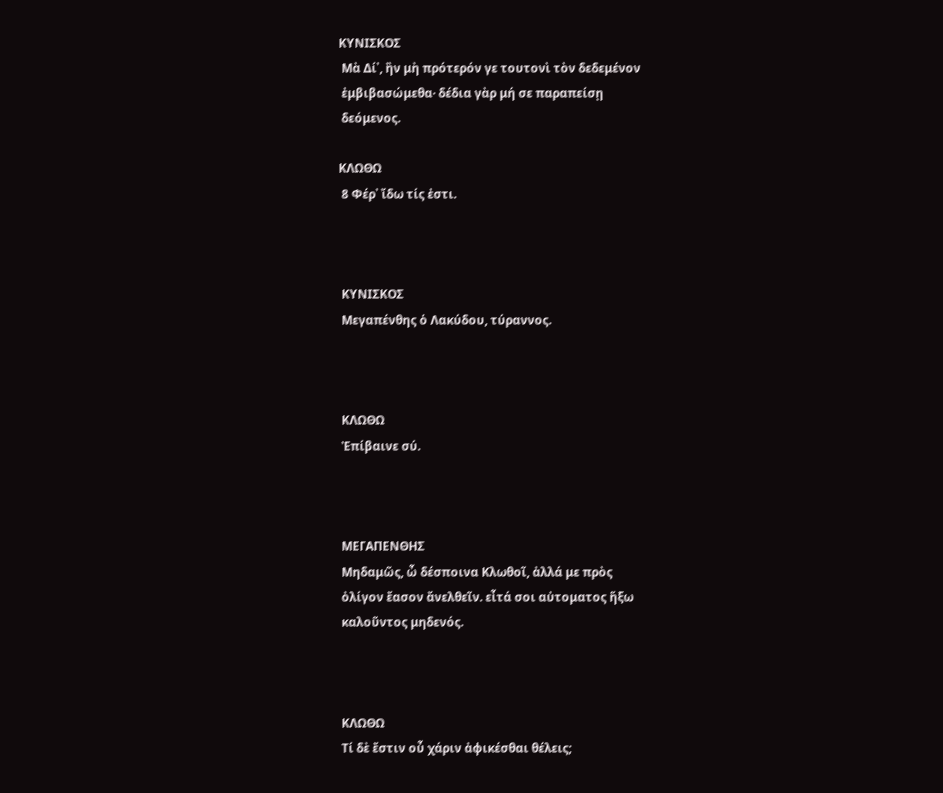ΚΥΝΙΣΚΟΣ
 Μὰ Δί᾿, ἢν μὴ πρότερόν γε τουτονὶ τὸν δεδεμένον
 ἐμβιβασώμεθα· δέδια γὰρ μή σε παραπείσῃ
 δεόμενος.

ΚΛΩΘΩ
 8 Φέρ᾿ ἴδω τίς ἐστι.



 ΚΥΝΙΣΚΟΣ
 Μεγαπένθης ὁ Λακύδου, τύραννος.



 ΚΛΩΘΩ
 Ἐπίβαινε σύ.



 ΜΕΓΑΠΕΝΘΗΣ
 Μηδαμῶς, ὦ δέσποινα Κλωθοῖ, ἀλλά με πρὸς
 ὀλίγον ἔασον ἄνελθεῖν. εἶτά σοι αὐτοματος ἥξω
 καλοῦντος μηδενός.



 ΚΛΩΘΩ
 Τί δὲ ἔστιν οὖ χάριν ἀφικέσθαι θέλεις;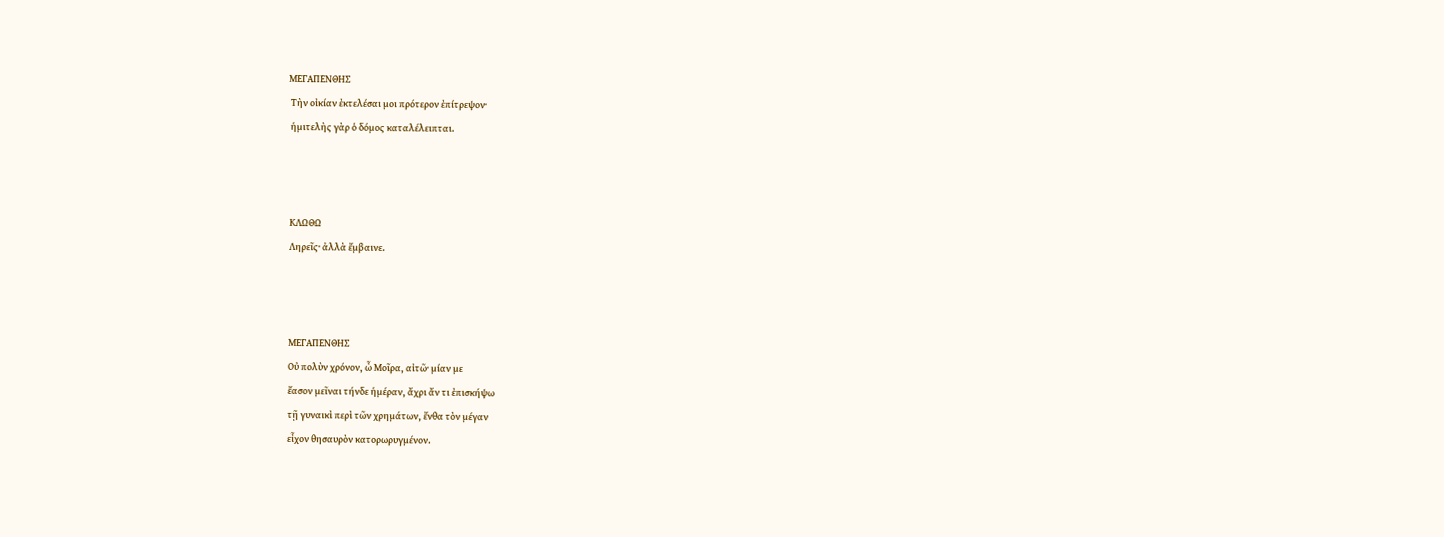ΜΕΓΑΠΕΝΘΗΣ
 Τὴν οἰκίαν ἐκτελέσαι μοι πρότερον ἐπίτρεψον·
 ἡμιτελὴς γὰρ ὁ δόμος καταλέλειπται.



 ΚΛΩΘΩ
 Ληρεῖς· ἀλλὰ ἔμβαινε.



 ΜΕΓΑΠΕΝΘΗΣ
 Οὐ πολὺν χρόνον, ὦ Μοῖρα, αἰτῶ· μίαν με
 ἔασον μεῖναι τήνδε ἡμέραν, ἄχρι ἄν τι ἐπισκήψω
 τῇ γυναικὶ περὶ τῶν χρημάτων, ἔνθα τὸν μέγαν
 εἶχον θησαυρὸν κατορωρυγμένον.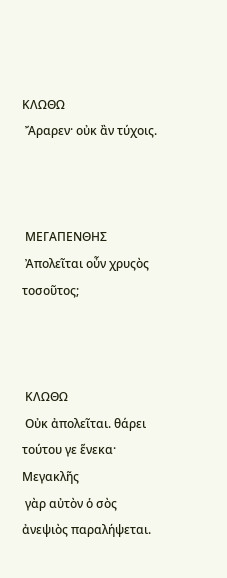ΚΛΩΘΩ
 Ἄραρεν· οὐκ ἂν τύχοις.



 ΜΕΓΑΠΕΝΘΗΣ
 Ἀπολεῖται οὖν χρυςὸς τοσοῦτος;



 ΚΛΩΘΩ
 Οὐκ ἀπολεῖται. θάρει τούτου γε ἕνεκα· Μεγακλῆς
 γὰρ αὐτὸν ὁ σὸς ἀνεψιὸς παραλήψεται.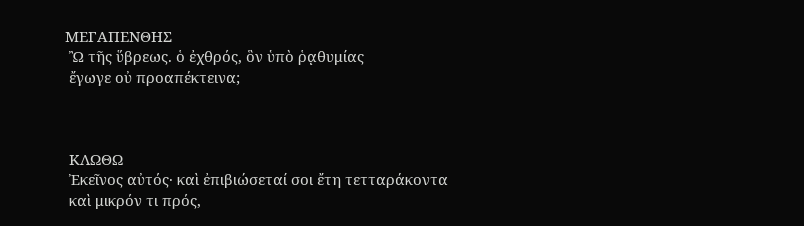ΜΕΓΑΠΕΝΘΗΣ
 Ὢ τῆς ὕβρεως. ὁ ἐχθρός, ὃν ὑπὸ ῥᾳθυμίας
 ἔγωγε οὐ προαπέκτεινα;



 ΚΛΩΘΩ
 Ἐκεῖνος αὐτός· καὶ ἐπιβιώσεταί σοι ἔτη τετταράκοντα
 καὶ μικρόν τι πρός,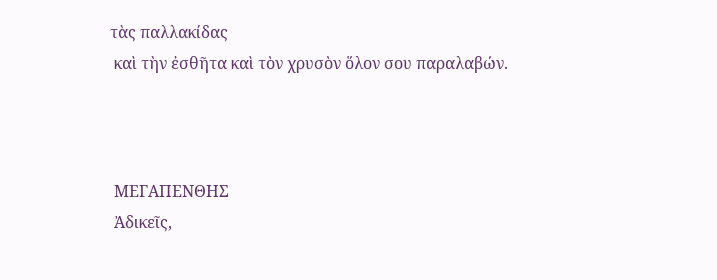τὰς παλλακίδας
 καὶ τὴν ἐσθῆτα καὶ τὸν χρυσὸν ὅλον σου παραλαβών.



 ΜΕΓΑΠΕΝΘΗΣ
 Ἀδικεῖς,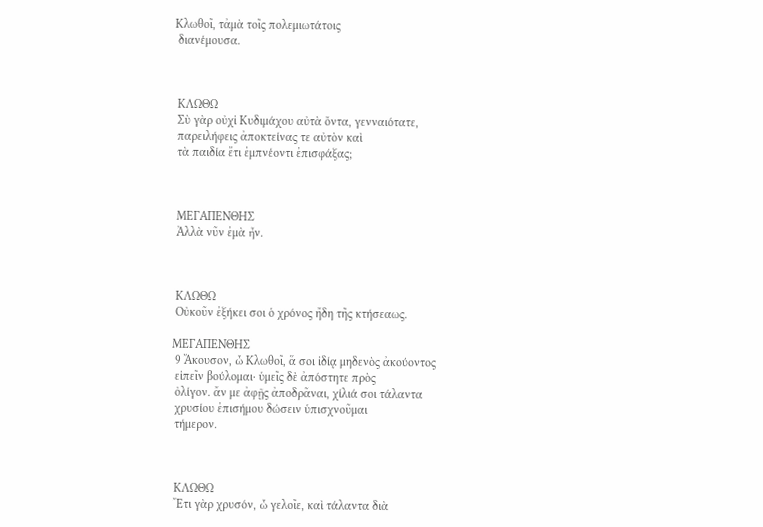Κλωθοῖ, τἀμὰ τοῖς πολεμιωτάτοις
 διανέμουσα.



 ΚΛΩΘΩ
 Σὺ γὰρ οὐχἰ Κυδιμάχου αὐτὰ ὄντα, γενναιότατε,
 παρειλήφεις ἀποκτείνας τε αὐτὸν καὶ
 τὰ παιδία ἔτι ἐμπνέοντι ἐπισφάξας;



 ΜΕΓΑΠΕΝΘΗΣ
 Ἀλλὰ νῦν ἐμὰ ἦν.



 ΚΛΩΘΩ
 Οὐκοῦν ἐξήκει σοι ὁ χρόνος ἤδη τῆς κτήσεαως.

ΜΕΓΑΠΕΝΘΗΣ
 9 Ἄκουσον, ὦ Κλωθοῖ, ἅ σοι ἰδίᾳ μηδενὸς ἀκούοντος
 εἰπεῖν βούλομαι· ὑμεῖς δὲ ἀπόστητε πρὸς
 ὀλίγον. ἄν με ἀφῇς ἀποδρᾶναι, χίλιά σοι τάλαντα
 χρυσίου ἐπισήμου δώσειν ὑπισχνοῦμαι
 τήμερον.



 ΚΛΩΘΩ
 Ἔτι γὰρ χρυσόν, ὦ γελοῖε, καὶ τάλαντα διὰ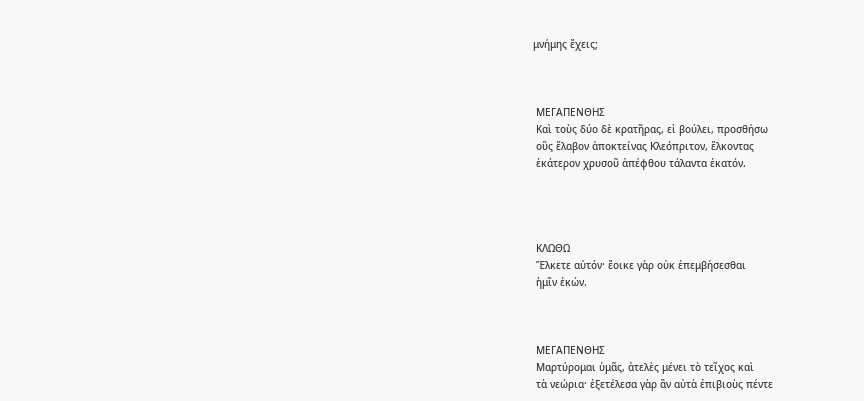μνήμης ἔχεις;



 ΜΕΓΑΠΕΝΘΗΣ
 Καὶ τοὺς δύο δὲ κρατῆρας, εἰ βούλει, προσθήσω
 οὓς ἔλαβον ἀποκτείνας Κλεόπριτον, ἕλκοντας
 ἑκάτερον χρυσοῦ ἀπέφθου τάλαντα ἑκατόν.




 ΚΛΩΘΩ
 Ἕλκετε αὐτόν· ἔοικε γὰρ οὐκ ἐπεμβήσεσθαι
 ἡμῖν ἑκών.



 ΜΕΓΑΠΕΝΘΗΣ
 Μαρτύρομαι ὑμᾶς, ἀτελὲς μένει τὸ τεῖχος καὶ
 τὰ νεώρια· ἐξετέλεσα γὰρ ἂν αὐτὰ ἐπιβιοὺς πέντε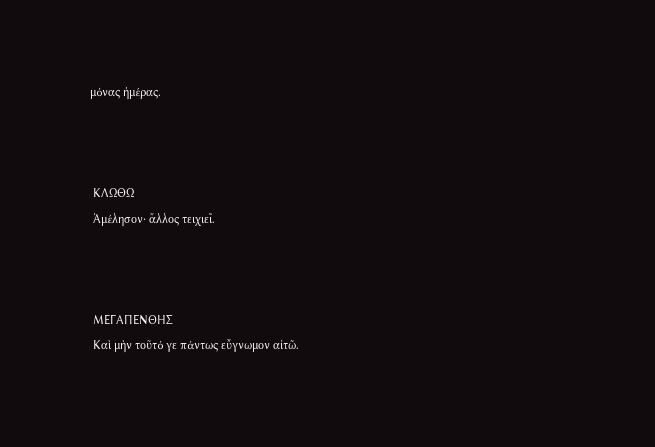μόνας ἡμέρας.



 ΚΛΩΘΩ
 Ἀμέλησον· ἄλλος τειχιεῖ.



 ΜΕΓΑΠΕΝΘΗΣ
 Καὶ μὴν τοῦτό γε πάντως εὔγνωμον αἰτῶ.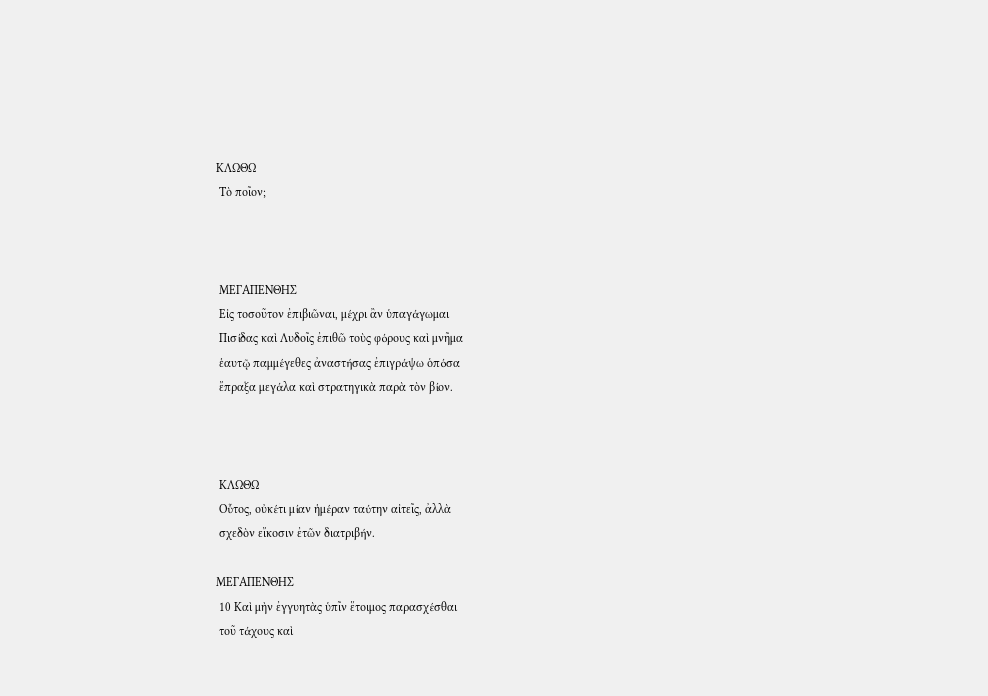ΚΛΩΘΩ
 Τὸ ποῖον;



 ΜΕΓΑΠΕΝΘΗΣ
 Εἰς τοσοῦτον ἐπιβιῶναι, μέχρι ἂν ὑπαγάγωμαι
 Πισίδας καὶ Λυδοῖς ἐπιθῶ τοὺς φόρους καὶ μνῆμα
 ἑαυτῷ παμμέγεθες ἀναστήσας ἐπιγράψω ὁπόσα
 ἔπραξα μεγάλα καὶ στρατηγικὰ παρὰ τὸν βίον.



 ΚΛΩΘΩ
 Οὗτος, οὐκέτι μίαν ἡμέραν ταύτην αἰτεῖς, ἀλλὰ
 σχεδὸν εἴκοσιν ἐτῶν διατριβήν.

ΜΕΓΑΠΕΝΘΗΣ
 10 Καὶ μὴν ἐγγυητὰς ὑπῖν ἕτοιμος παρασχέσθαι
 τοῦ τάχους καὶ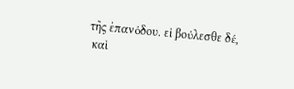τῆς ἐπανόδου. εἰ βούλεσθε δέ,
 καὶ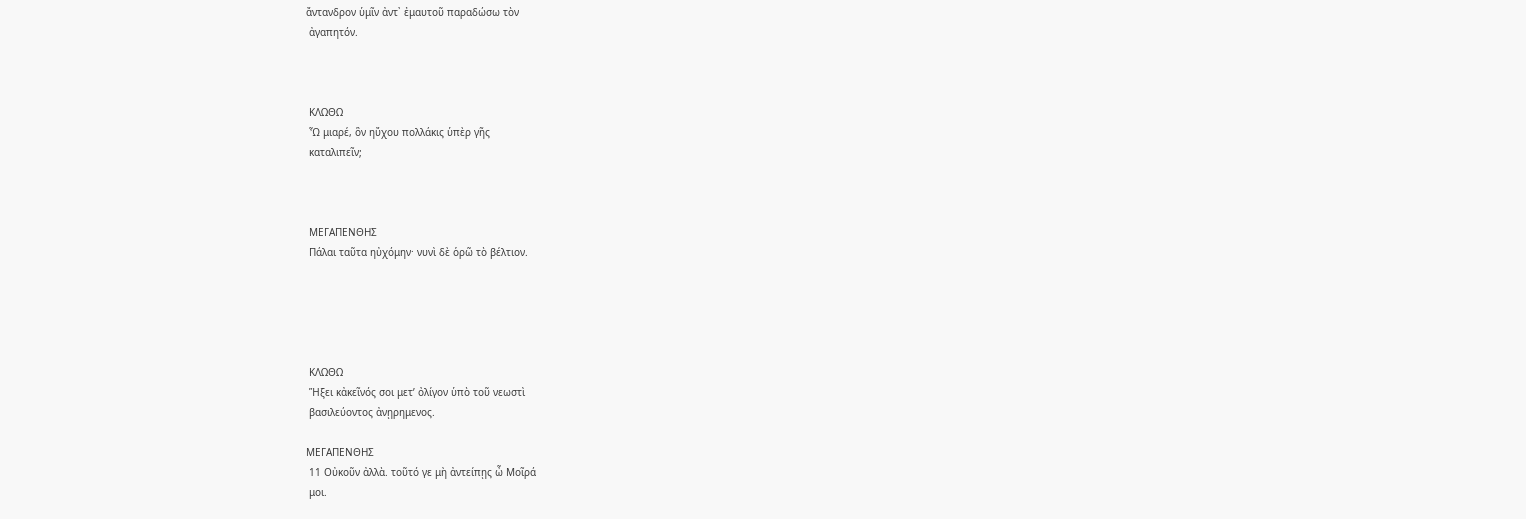ἄντανδρον ὑμῖν ἀντ᾿ ἐμαυτοῦ παραδώσω τὸν
 ἀγαπητόν.



 ΚΛΩΘΩ
 Ὦ μιαρέ, ὃν ηὔχου πολλάκις ὑπὲρ γῆς
 καταλιπεῖν;



 ΜΕΓΑΠΕΝΘΗΣ
 Πάλαι ταῦτα ηὐχόμην· νυνὶ δὲ ὁρῶ τὸ βέλτιον.





 ΚΛΩΘΩ
 Ἥξει κἀκεῖνός σοι μετʼ ὀλίγον ὑπὸ τοῦ νεωστὶ
 βασιλεύοντος ἀνῃρημενος.

ΜΕΓΑΠΕΝΘΗΣ
 11 Οὐκοῦν ἀλλὰ. τοῦτό γε μὴ ἀντείπῃς ὦ Μοῖρά
 μοι.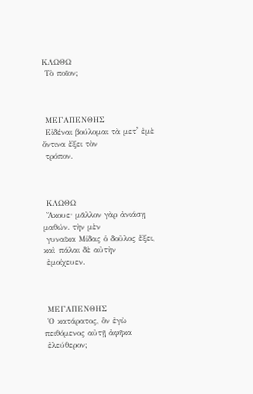ΚΛΩΘΩ
 Τὸ ποῖον;



 ΜΕΓΑΠΕΝΘΗΣ
 Εἰδέναι βούλομαι τὰ μετʼ ἐμὲ ὅντινα ἔξει τὸν
 τρόπον.



 ΚΛΩΘΩ
 Ἄκουε· μᾶλλον γὰρ ἀνιάσῃ μαθών. τὴν μὲν
 γυναῖκα Μίδας ὁ δοῦλος ἕξει, καὶ πάλαι δὲ αὐτὴν
 ἐμοίχευεν.



 ΜΕΓΑΠΕΝΘΗΣ
 Ὁ κατάρατος, ὃν ἐγὼ πειθόμενος αὐτῇ ἀφῆκα
 ἐλεύθερον;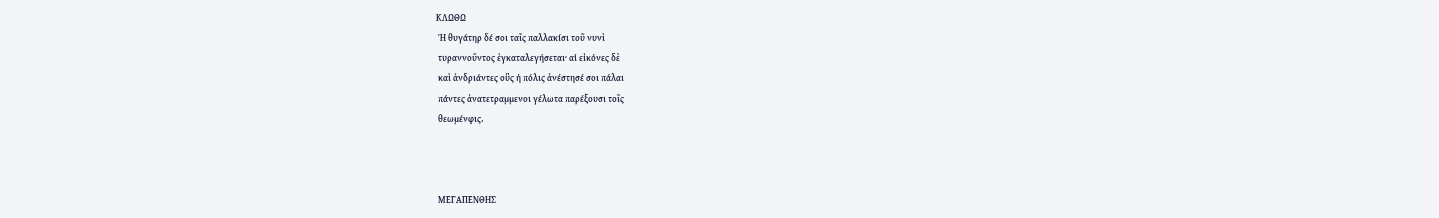ΚΛΩΘΩ
 Ἡ θυγάτηρ δέ σοι ταῖς παλλακίσι τοῦ νυνὶ
 τυραννοῦντος ἐγκαταλεγήσεται· αἱ εἰκόνες δὲ
 καὶ ἀνδριάντες οὓς ἡ πόλις ἀνέστησέ σοι πάλαι
 πάντες ἀνατετραμμενοι γέλωτα παρέξουσι τοῖς
 θεωμένφις.



 ΜΕΓΑΠΕΝΘΗΣ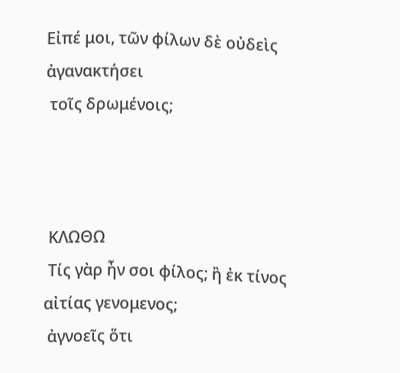Εἰπέ μοι, τῶν φίλων δὲ οὐδεὶς ἀγανακτήσει
 τοῖς δρωμένοις;



 ΚΛΩΘΩ
 Τίς γὰρ ἦν σοι φίλος; ἢ ἐκ τίνος αἰτίας γενομενος;
 ἀγνοεῖς ὅτι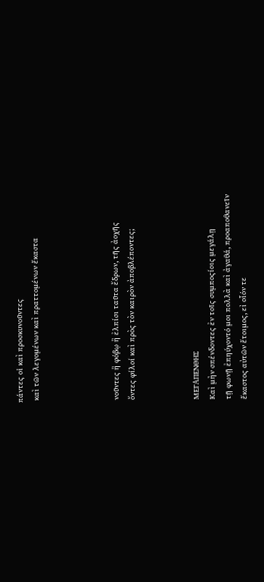πάντες οἱ καὶ προσκυνοῦντες
 καὶ τῶν λεγομένων καὶ πραττομένων ἕκαστα




 νοῦντες ἢ φόβῳ ἢ ἐλπίσι ταῦτα ἔδρων, τῆς ἀοχῆς
 ὄντες φίλοί καὶ πρὸς τὸν καιρὸν ἀποβλέποντες;



 ΜΕΓΑΠΕΝΘΗΣ
 Καὶ μὴν σπένδοντες ἐν τοῖς συμποςίοις μεγάλῃ
 τῇ φωνῇ ἐπηύχοντό μοι πολλὰ καὶ ἀγαθά, προαποθανεῖν
 ἕκαστος αὐτῶν ἕτοιμος, εἰ οἷόν τε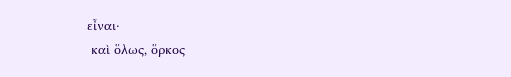εἶναι·
 καὶ ὅλως, ὅρκος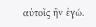αὐτοῖς ἢν ἐγώ.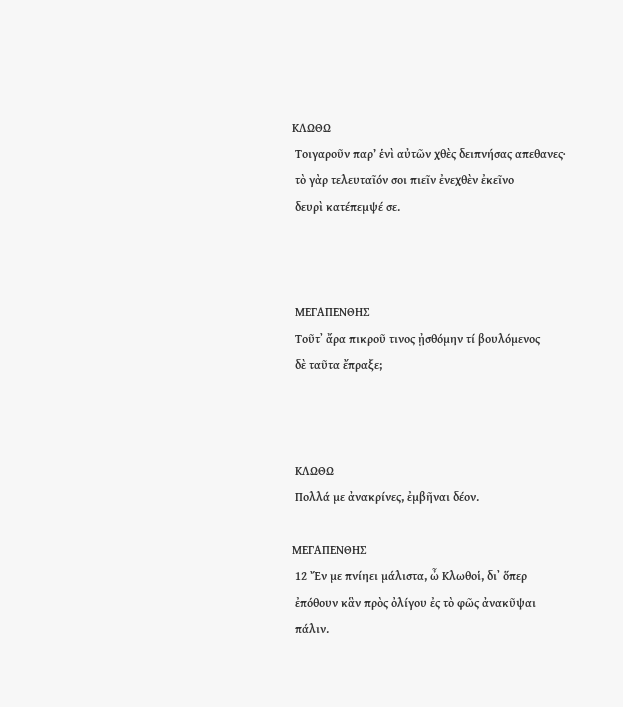ΚΛΩΘΩ
 Τοιγαροῦν παρ’ ἑνὶ αὐτῶν χθὲς δειπνήσας απεθανες·
 τὸ γὰρ τελευταῖόν σοι πιεῖν ἐνεχθὲν ἐκεῖνο
 δευρὶ κατέπεμψέ σε.



 ΜΕΓΑΠΕΝΘΗΣ
 Τοῦτ᾿ ἄρα πικροῦ τινος ᾐσθόμην τί βουλόμενος
 δὲ ταῦτα ἔπραξε;



 ΚΛΩΘΩ
 Πολλά με ἀνακρίνες, ἐμβῆναι δέον.

ΜΕΓΑΠΕΝΘΗΣ
 12 Ἔν με πνίηει μάλιστα, ὦ Κλωθοἱ, δι᾿ ὅπερ
 ἐπόθουν κἃν πρὸς ὀλίγου ἐς τὸ φῶς ἀνακῦψαι
 πάλιν.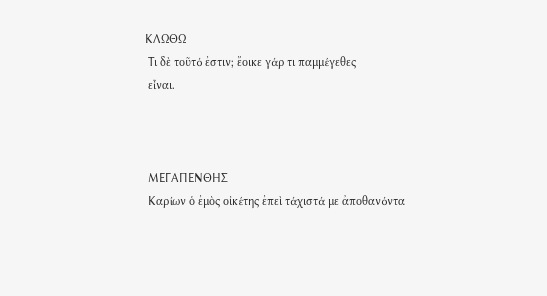ΚΛΩΘΩ
 Τι δὲ τοῦτό ἐστιν; ἔοικε γάρ τι παμμέγεθες
 εἶναι.



 ΜΕΓΑΠΕΝΘΗΣ
 Καρίων ὁ ἐμὸς οἰκέτης ἐπεὶ τάχιστά με ἀποθανόντα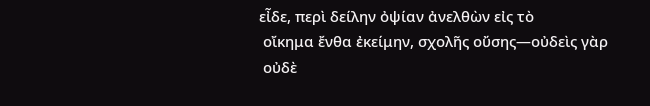εἶδε, περὶ δείλην ὀψίαν ἀνελθὼν εἰς τὸ
 οἴκημα ἔνθα ἐκείμην, σχολῆς οὔσης—οὐδεὶς γὰρ
 οὐδὲ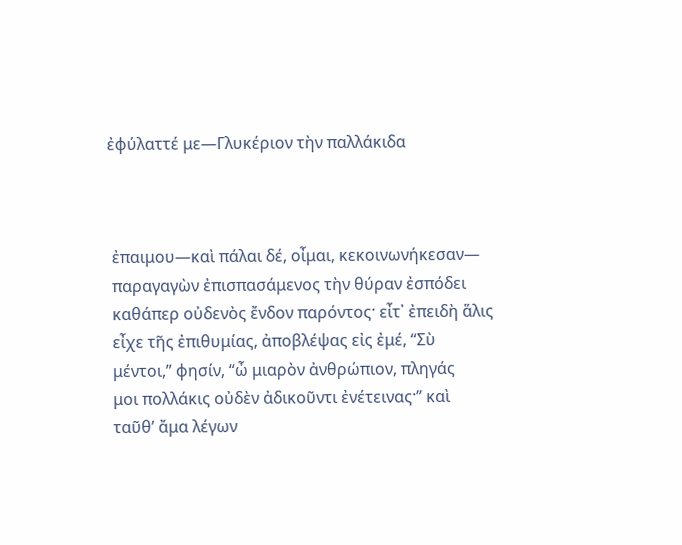ἐφύλαττέ με—Γλυκέριον τὴν παλλάκιδα



 ἐπαιμου—καὶ πάλαι δέ, οἶμαι, κεκοινωνήκεσαν—
 παραγαγὼν ἐπισπασάμενος τὴν θύραν ἐσπόδει
 καθάπερ οὐδενὸς ἔνδον παρόντος· εἶτ᾿ ἐπειδὴ ἅλις
 εἶχε τῆς ἐπιθυμίας, ἀποβλέψας εἰς ἐμέ, “Σὺ
 μέντοι,” φησίν, “ὦ μιαρὸν ἀνθρώπιον, πληγάς
 μοι πολλάκις οὐδὲν ἀδικοῦντι ἐνέτεινας·” καὶ
 ταῦθʼ ἄμα λέγων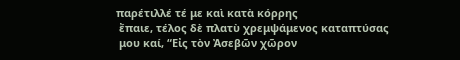παρέτιλλέ τέ με καὶ κατὰ κόρρης
 ἔπαιε, τέλος δὲ πλατὺ χρεμψάμενος καταπτύσας
 μου καί, “Εἰς τὸν Ἀσεβῶν χῶρον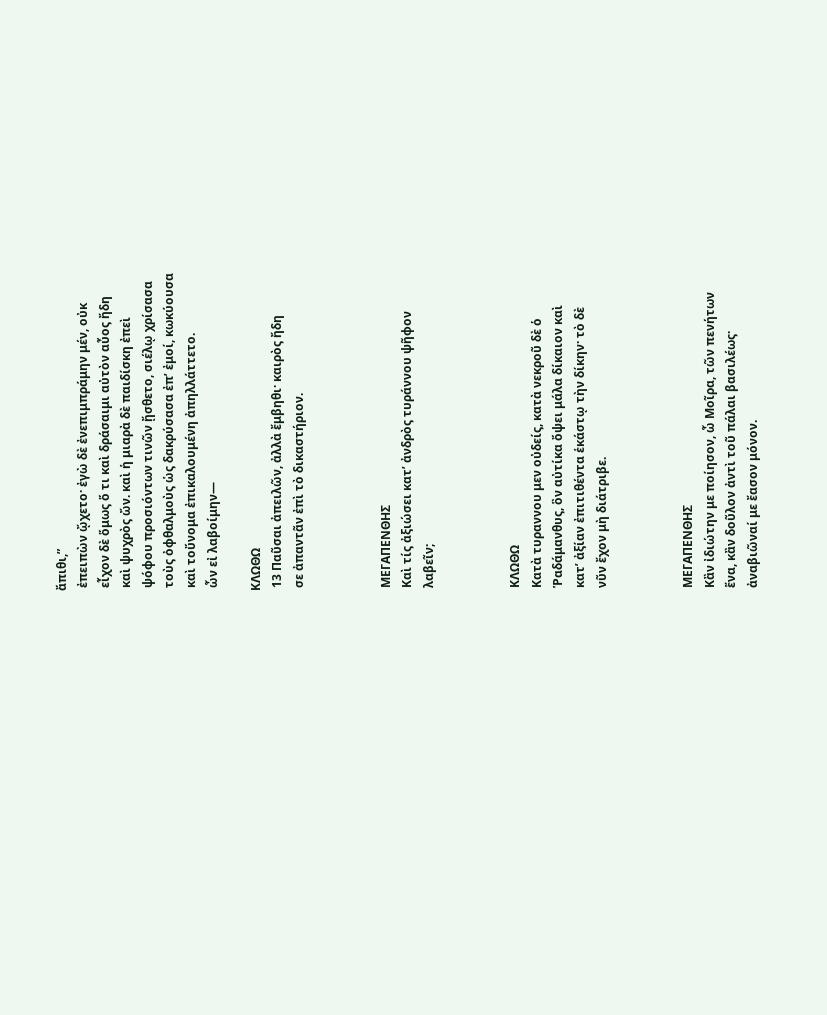ἄπιθι,”
 ἐπειπὼν ᾤχετο· ἐγὼ δὲ ἐνεπιμπράμην μέν, οὐκ
 εἶχον δὲ ὅμως ὅ τι καὶ δράσαιμι αὐτὸν αὖος ἤδη
 καὶ ψυχρὸς ὤν. καὶ ἡ μιαρὰ δὲ παιδίσκη ἐπεὶ
 ψόφου προσιόντων τινῶν ᾔσθετο, σιέλῳ χρίσασα
 τοὺς ὀφθαλμοὺς ὡς δακρύσασα ἐπʼ ἐμοί, κωκύουσα
 καὶ τοὔνομα ἐπικαλουμένη ἀπηλλάττετο.
 ὦν εἰ λαβοίμην—

ΚΛΩΘΩ
 13 Παῦσαι ἀπειλῶν, ἀλλὰ ἔμβηθι· καιρὸς ἤδη
 σε ἀπαντᾶν ἐπὶ τὸ δικαστήριον.



 ΜΕΓΑΠΕΝΘΗΣ
 Καὶ τίς ἀξιώσει κατʼ ἀνδρὸς τυράννου ψῆφον
 λαβεῖν;



 ΚΛΩΘΩ
 Κατὰ τυραννου μεν οὐδείς, κατὰ νεκροῦ δὲ ὁ
 Ῥαδάμανθυς, ὃν αὐτίκα ὄψει μάλα δίκαιον καὶ
 κατʼ ἀξίαν ἐπιτιθέντα ἑκάστῳ τὴν δίκην· τὸ δὲ
 νῦν ἔχον μὴ διάτριβε.



 ΜΕΓΑΠΕΝΘΗΣ
 Κἂν ἰδιώτην με ποίησον, ὦ Μοῖρα, τῶν πενήτων
 ἕνα, κἂν δοῦλον ἀντὶ τοῦ πάλαι βασιλέως·
 ἀναβιῶναί με ἔασον μόνον.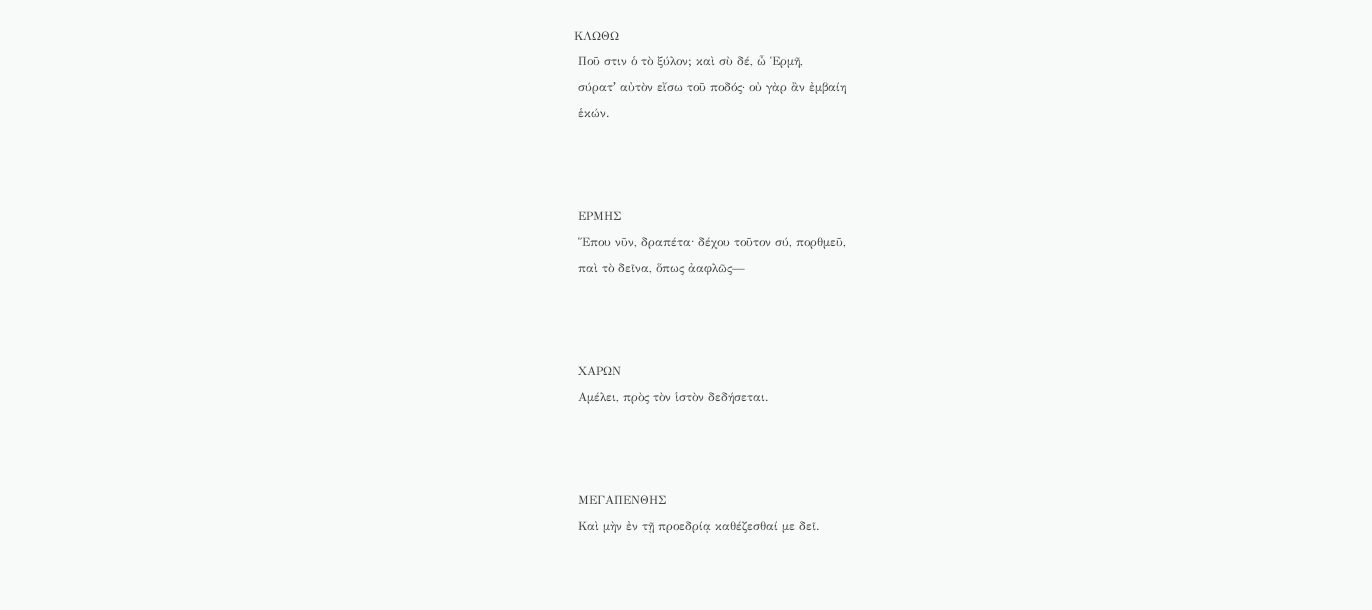ΚΛΩΘΩ
 Ποῦ στιν ὁ τὸ ξύλον; καὶ σὺ δέ, ὦ Ἑρμῆ,
 σύρατʼ αὐτὸν εἴσω τοῦ ποδός· οὐ γὰρ ἂν ἐμβαίη
 ἑκών.



 ΕΡΜΗΣ
 Ἕπου νῦν, δραπέτα· δέχου τοῦτον σύ, πορθμεῦ,
 παὶ τὸ δεῖνα, ὅπως ἀαφλῶς—



 ΧΑΡΩΝ
 Αμέλει, πρὸς τὸν ἱστὸν δεδήσεται.



 ΜΕΓΑΠΕΝΘΗΣ
 Καὶ μὴν ἐν τῇ προεδρίᾳ καθέζεσθαί με δεῖ.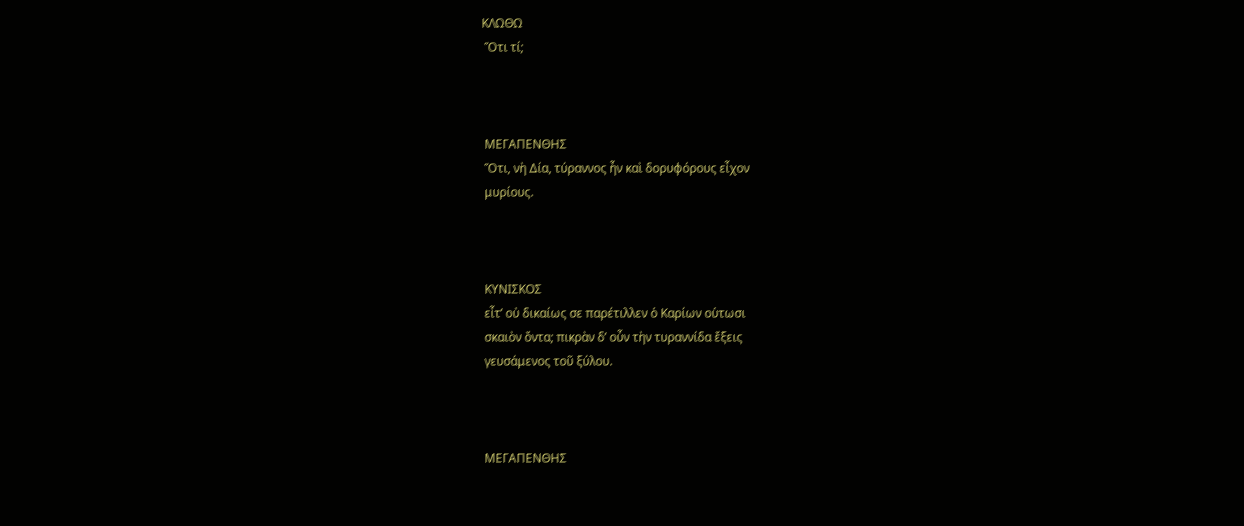ΚΛΩΘΩ
 Ὅτι τί;



 ΜΕΓΑΠΕΝΘΗΣ
 Ὅτι, νὴ Δία, τύραννος ἦν καὶ δορυφόρους εἶχον
 μυρίους.



 ΚΥΝΙΣΚΟΣ
 εἶτʼ οὐ δικαίως σε παρέτιλλεν ὁ Καρίων οὑτωσι
 σκαιὸν ὄντα; πικρὰν δʼ οὖν τὴν τυραννίδα ἔξεις
 γευσάμενος τοῦ ξύλου.



 ΜΕΓΑΠΕΝΘΗΣ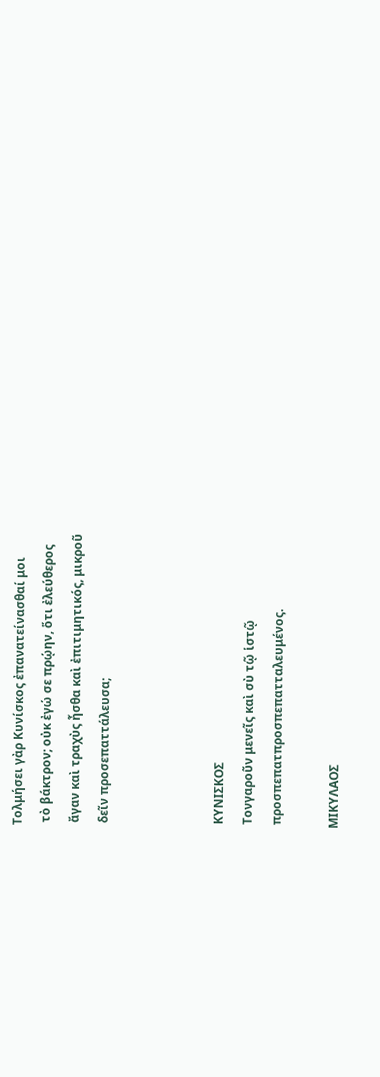Τολμήσει γὰρ Κυνίσκος ἐπανατείνασθαί μοι
 τὸ βάκτρον; οὐκ ἐγώ σε πρῴην, ὅτι ἐλεύθερος
 ἄγαν καὶ τραχὺς ἦσθα καὶ ἐπιτιμητικός, μικροῦ
 δεῖν προσεπαττάλευσα;



 ΚΥΝΙΣΚΟΣ
 Τονγαροῦν μενεῖς καὶ σὺ τῷ ἱστῷ
 προσπεπατπροσπεπατταλευμένος.

ΜΙΚΥΛΑΟΣ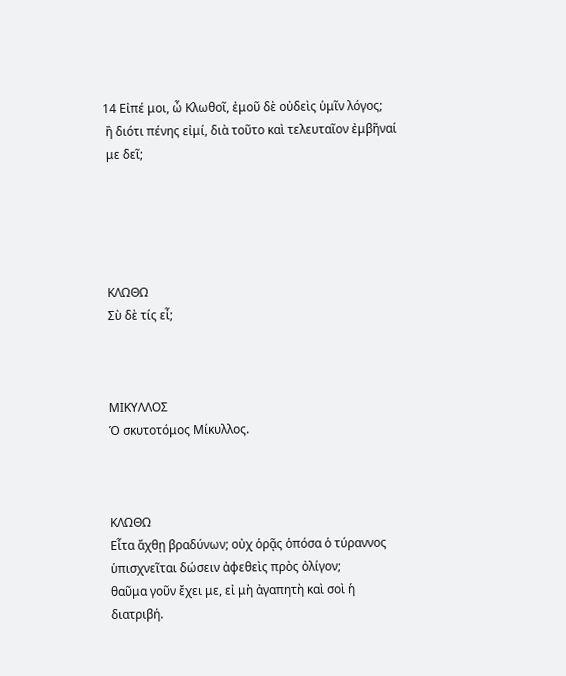14 Εἰπέ μοι, ὦ Κλωθοῖ, ἐμοῦ δὲ οὐδεὶς ὑμῖν λόγος;
 ἢ διότι πένης εἰμί, διὰ τοῦτο καὶ τελευταῖον ἐμβῆναί
 με δεῖ;





 ΚΛΩΘΩ
 Σὺ δὲ τίς εἶ;



 ΜΙΚΥΛΛΟΣ
 Ὁ σκυτοτόμος Μίκυλλος.



 ΚΛΩΘΩ
 Εἶτα ἄχθῃ βραδύνων; οὐχ ὁρᾷς ὁπόσα ὁ τύραννος
 ὑπισχνεῖται δώσειν ἀφεθεὶς πρὸς ὀλίγον;
 θαῦμα γοῦν ἔχει με, εἰ μὴ ἀγαπητὴ καὶ σοὶ ἡ
 διατριβή.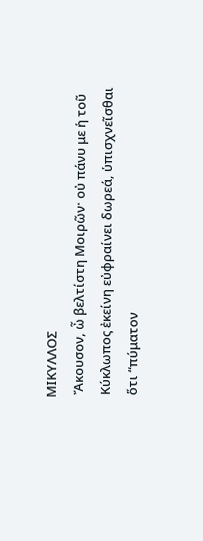ΜΙΚΥΛΛΟΣ
 Ἄκουσον, ὦ βελτίστη Μοιρῶν· οὐ πάνυ με ἡ τοῦ
 Κύκλωπος ἐκείνη εὐφραίνει δωρεά, ὑπισχνεῖσθαι
 ὅτι “πύματον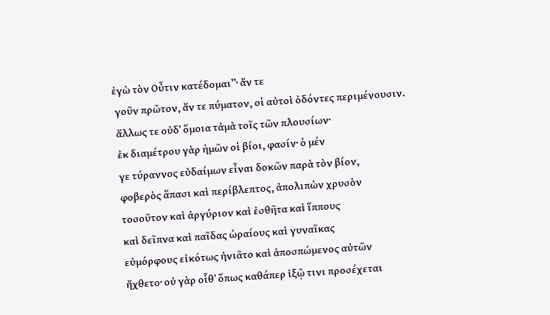ἐγὼ τὸν Οὖτιν κατέδομαι”· ἄν τε
 γοῦν πρῶτον, ἄν τε πύματον, οἱ αὐτοὶ ὀδόντες περιμένουσιν.
 ἄλλως τε οὐδ᾿ ὅμοια τἀμὰ τοῖς τῶν πλουσίων·
 ἐκ διαμέτρου γὰρ ἡμῶν οἱ βίοι, φασίν· ὁ μέν
 γε τύραννος εὐδαίμων εἶναι δοκῶν παρὰ τὸν βίον,
 φοβερὸς ἅπασι καὶ περίβλεπτος, ἀπολιπὼν χρυσὸν
 τοσοῦτον καὶ ἀργύριον καὶ ἐσθῆτα καὶ ἵππους
 καὶ δεῖπνα καὶ παῖδας ὡραίους καὶ γυναῖκας
 εὐμόρφους εἰκότως ἠνιᾶτο καὶ ἀποσπώμενος αὐτῶν
 ἤχθετο· οὐ γὰρ οἷθ᾿ ὅπως καθάπερ ἰξῷ τινι προσέχεται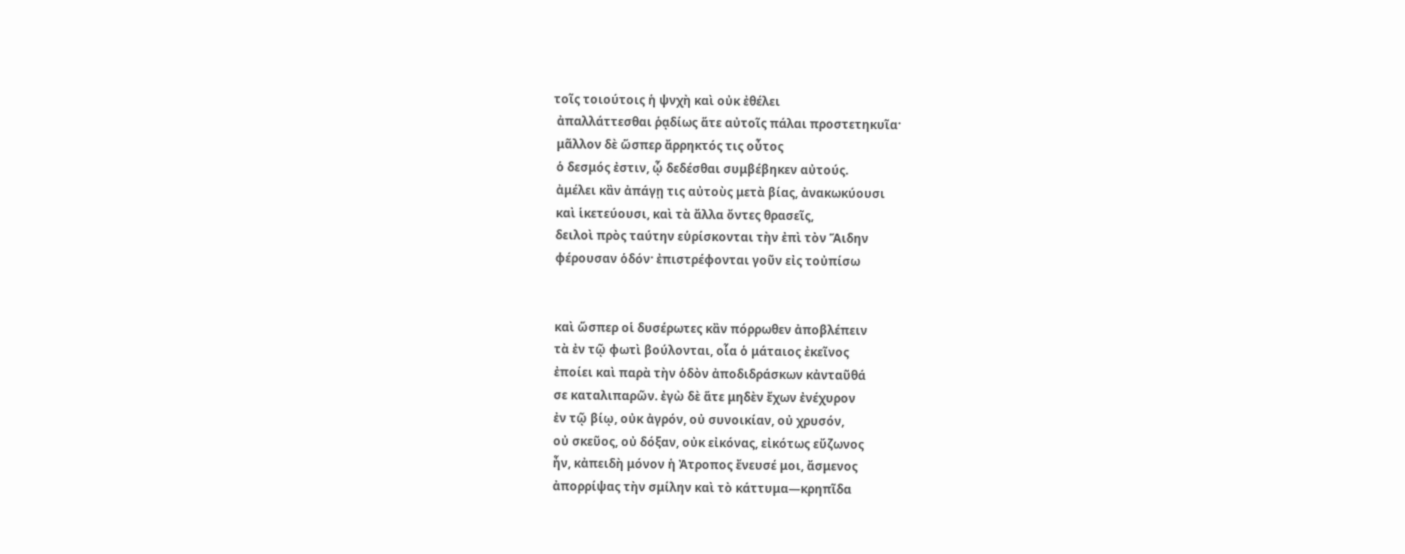τοῖς τοιούτοις ἡ ψνχὴ καὶ οὐκ ἐθέλει
 ἀπαλλάττεσθαι ῥᾳδίως ἅτε αὐτοῖς πάλαι προστετηκυῖα·
 μᾶλλον δὲ ὥσπερ ἄρρηκτός τις οὖτος
 ὁ δεσμός ἐστιν, ᾧ δεδέσθαι συμβέβηκεν αὐτούς.
 ἀμέλει κἂν ἀπάγῃ τις αὐτοὺς μετὰ βίας, ἀνακωκύουσι
 καὶ ἱκετεύουσι, καὶ τὰ ἄλλα ὄντες θρασεῖς,
 δειλοὶ πρὸς ταύτην εὑρίσκονται τὴν ἐπὶ τὸν Ἅιδην
 φέρουσαν ὁδόν· ἐπιστρέφονται γοῦν εἰς τοὐπίσω


 καὶ ὥσπερ οἱ δυσέρωτες κἂν πόρρωθεν ἀποβλέπειν
 τὰ ἐν τῷ φωτὶ βούλονται, οἷα ὁ μάταιος ἐκεῖνος
 ἐποίει καὶ παρὰ τὴν ὁδὸν ἀποδιδράσκων κἀνταῦθά
 σε καταλιπαρῶν. ἐγὼ δὲ ἅτε μηδὲν ἔχων ἐνέχυρον
 ἐν τῷ βίῳ, οὐκ ἀγρόν, οὐ συνοικίαν, οὐ χρυσόν,
 οὐ σκεῦος, οὐ δόξαν, οὐκ εἰκόνας, εἰκότως εὔζωνος
 ἦν, κἀπειδὴ μόνον ἡ Ἀτροπος ἔνευσέ μοι, ἄσμενος
 ἀπορρίψας τὴν σμίλην καὶ τὸ κάττυμα—κρηπῖδα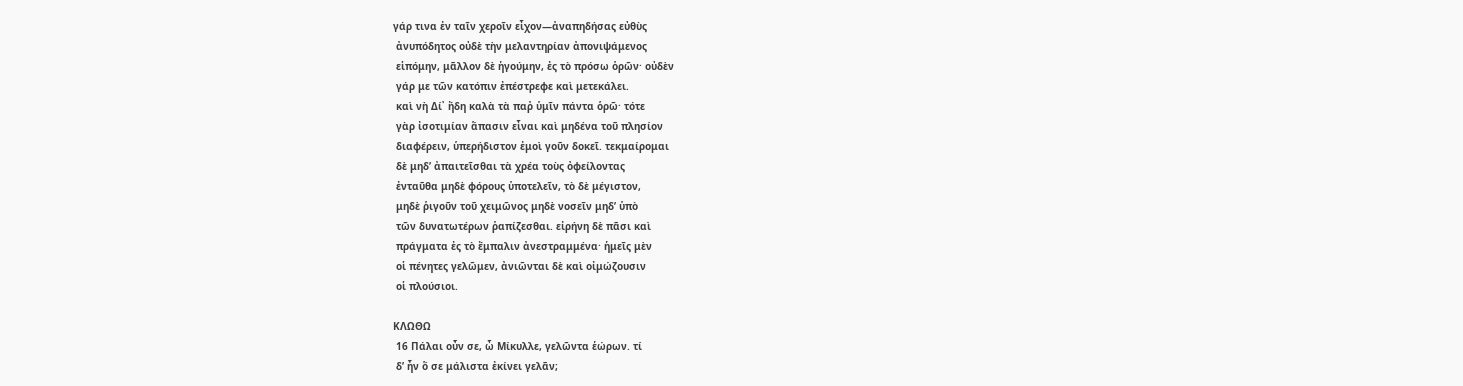γάρ τινα ἐν ταῖν χεροῖν εἶχον—ἀναπηδήσας εὐθὺς
 ἀνυπόδητος οὐδὲ τὴν μελαντηρίαν ἀπονιψάμενος
 εἱπόμην, μᾶλλον δὲ ἡγούμην, ἐς τὸ πρόσω ὁρῶν· οὐδὲν
 γάρ με τῶν κατόπιν ἐπέστρεφε καὶ μετεκάλει.
 καὶ νὴ Δί᾿ ἤδη καλὰ τὰ παῤ ὑμῖν πάντα ὁρῶ· τότε
 γὰρ ἰσοτιμίαν ἅπασιν εἶναι καὶ μηδένα τοῦ πλησίον
 διαφέρειν, ὑπερήδιστον ἐμοὶ γοῦν δοκεῖ. τεκμαίρομαι
 δὲ μηδʼ ἀπαιτεῖσθαι τὰ χρέα τοὺς ὀφείλοντας
 ἐνταῦθα μηδὲ φόρους ὑποτελεῖν, τὸ δὲ μέγιστον,
 μηδὲ ῥιγοῦν τοῦ χειμῶνος μηδὲ νοσεῖν μηδʼ ὑπὸ
 τῶν δυνατωτέρων ῥαπίζεσθαι. εἰρήνη δὲ πᾶσι καὶ
 πράγματα ἐς τὸ ἔμπαλιν ἀνεστραμμένα· ἡμεῖς μὲν
 οἱ πένητες γελῶμεν, ἀνιῶνται δὲ καὶ οἰμώζουσιν
 οἱ πλούσιοι.

ΚΛΩΘΩ
 16 Πάλαι οὖν σε, ὦ Μίκυλλε, γελῶντα ἑώρων. τί
 δʼ ἦν ὅ σε μάλιστα ἐκίνει γελᾶν;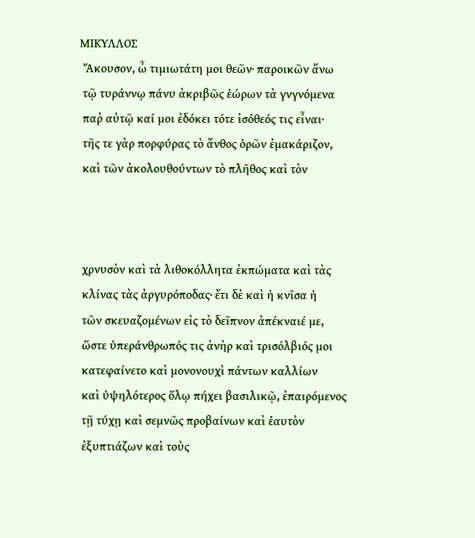ΜΙΚΥΛΛΟΣ
 Ἄκουσον, ὦ τιμιωτάτη μοι θεῶν· παροικῶν ἄνω
 τῷ τυράννῳ πάνυ ἀκριβῶς ἑώρων τὰ γνγνόμενα
 παῤ αὐτῷ καί μοι ἐδόκει τότε ἰσόθεός τις εἶναι·
 τῆς τε γὰρ πορφύρας τὸ ἄνθος ὁρῶν ἐμακάριζον,
 καὶ τῶν ἀκολουθούντων τὸ πλῆθος καὶ τὸν



 χρνυσὸν καὶ τὰ λιθοκόλλητα ἐκπώματα καὶ τὰς
 κλίνας τὰς ἀργυρόποδας· ἔτι δὲ καὶ ἡ κνῖσα ἡ
 τῶν σκευαζομένων εἰς τὸ δεῖπνον ἀπέκναιέ με,
 ὥστε ὑπεράνθρωπός τις ἀνὴρ καὶ τρισόλβιός μοι
 κατεφαίνετο καὶ μονονουχὶ πάντων καλλίων
 καὶ ὑψηλότερος ὅλῳ πήχει βασιλικῷ, ἐπαιρόμενος
 τῇ τύχῃ καὶ σεμνῶς προβαίνων καὶ ἑαυτὸν
 ἐξυπτιάζων καὶ τοὺς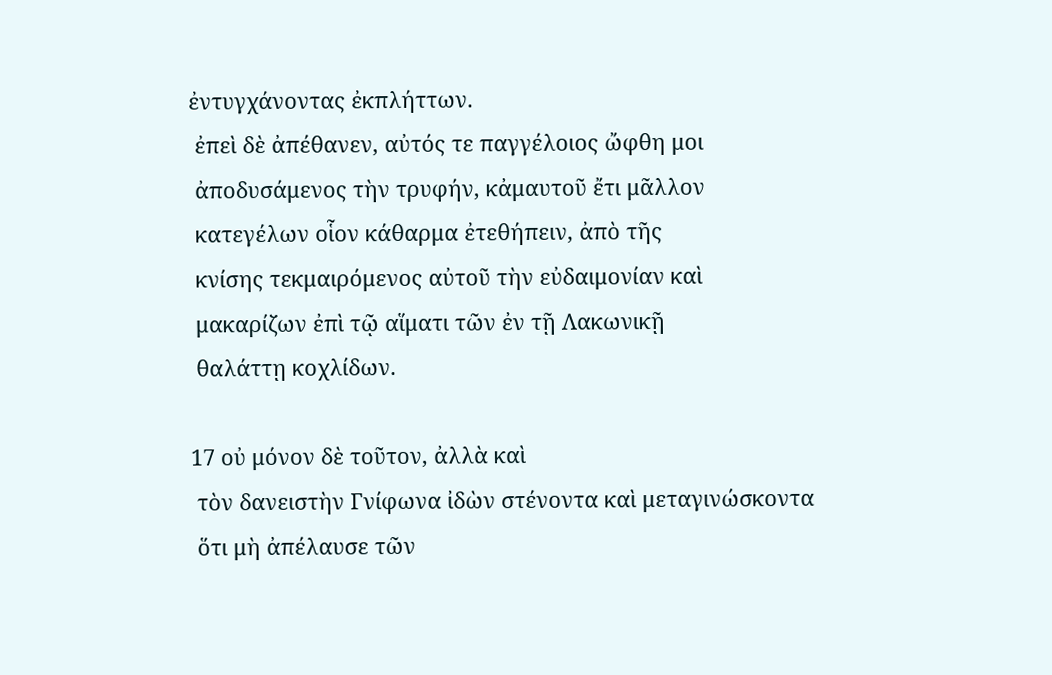ἐντυγχάνοντας ἐκπλήττων.
 ἐπεὶ δὲ ἀπέθανεν, αὐτός τε παγγέλοιος ὤφθη μοι
 ἀποδυσάμενος τὴν τρυφήν, κἀμαυτοῦ ἔτι μᾶλλον
 κατεγέλων οἷον κάθαρμα ἐτεθήπειν, ἀπὸ τῆς
 κνίσης τεκμαιρόμενος αὐτοῦ τὴν εὐδαιμονίαν καὶ
 μακαρίζων ἐπὶ τῷ αἵματι τῶν ἐν τῇ Λακωνικῇ
 θαλάττῃ κοχλίδων.

17 οὐ μόνον δὲ τοῦτον, ἀλλὰ καὶ
 τὸν δανειστὴν Γνίφωνα ἰδὼν στένοντα καὶ μεταγινώσκοντα
 ὅτι μὴ ἀπέλαυσε τῶν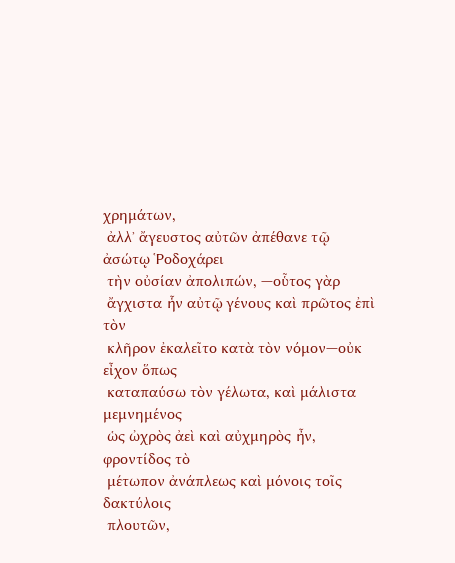χρημάτων,
 ἀλλʼ ἄγευστος αὐτῶν ἀπέθανε τῷ ἀσώτῳ Ῥοδοχάρει
 τὴν οὐσίαν ἀπολιπών, —οὗτος γὰρ
 ἄγχιστα ἧν αὐτῷ γένους καὶ πρῶτος ἐπὶ τὸν
 κλῆρον ἐκαλεῖτο κατὰ τὸν νόμον—οὐκ εἶχον ὅπως
 καταπαύσω τὸν γέλωτα, καὶ μάλιστα μεμνημένος
 ὡς ὠχρὸς ἀεὶ καὶ αὐχμηρὸς ἦν, φροντίδος τὸ
 μέτωπον ἀνάπλεως καὶ μόνοις τοῖς δακτύλοις
 πλουτῶν,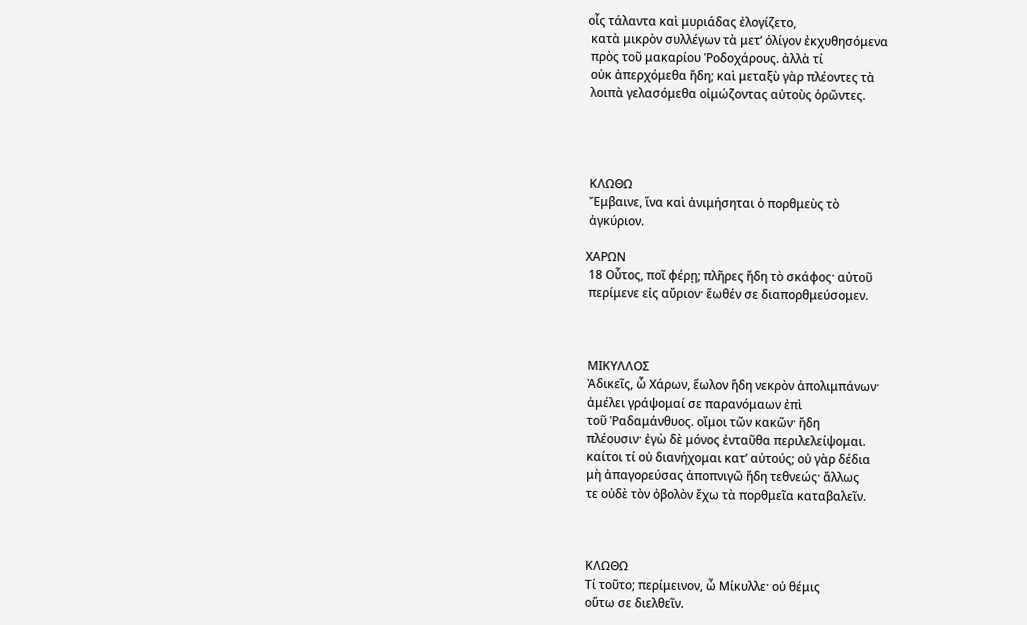οἷς τάλαντα καὶ μυριάδας ἐλογίζετο,
 κατὰ μικρὸν συλλέγων τὰ μετʼ ὀλίγον ἐκχυθησόμενα
 πρὸς τοῦ μακαρίου Ῥοδοχάρους. ἀλλὰ τί
 οὐκ ἀπερχόμεθα ἤδη; καὶ μεταξὺ γὰρ πλέοντες τὰ
 λοιπὰ γελασόμεθα οἰμώζοντας αὐτοὺς ὁρῶντες.




 ΚΛΩΘΩ
 Ἔμβαινε, ἵνα καὶ ἀνιμήσηται ὁ πορθμεὺς τὸ
 ἀγκύριον.

ΧΑΡΩΝ
 18 Οὗτος, ποῖ φέρῃ; πλῆρες ἤδη τὸ σκάφος· αὐτοῦ
 περίμενε εἰς αὔριον· ἕωθέν σε διαπορθμεύσομεν.



 ΜΙΚΥΛΛΟΣ
 Ἀδικεῖς, ὦ Χάρων, ἕωλον ἤδη νεκρὸν ἀπολιμπάνων·
 ἀμέλει γράψομαί σε παρανόμαων ἐπὶ
 τοῦ Ῥαδαμάνθυος. οἴμοι τῶν κακῶν· ἤδη
 πλέουσιν· ἐγὼ δὲ μόνος ἐνταῦθα περιλελείψομαι.
 καίτοι τί οὐ διανήχομαι κατʼ αὐτούς; οὐ γὰρ δέδια
 μὴ ἀπαγορεύσας ἀποπνιγῶ ἤδη τεθνεώς· ἄλλως
 τε οὐδὲ τὸν ὀβολὸν ἔχω τὰ πορθμεῖα καταβαλεῖν.



 ΚΛΩΘΩ
 Τί τοῦτο; περίμεινον, ὦ Μίκυλλε· οὐ θέμις
 οὕτω σε διελθεῖν.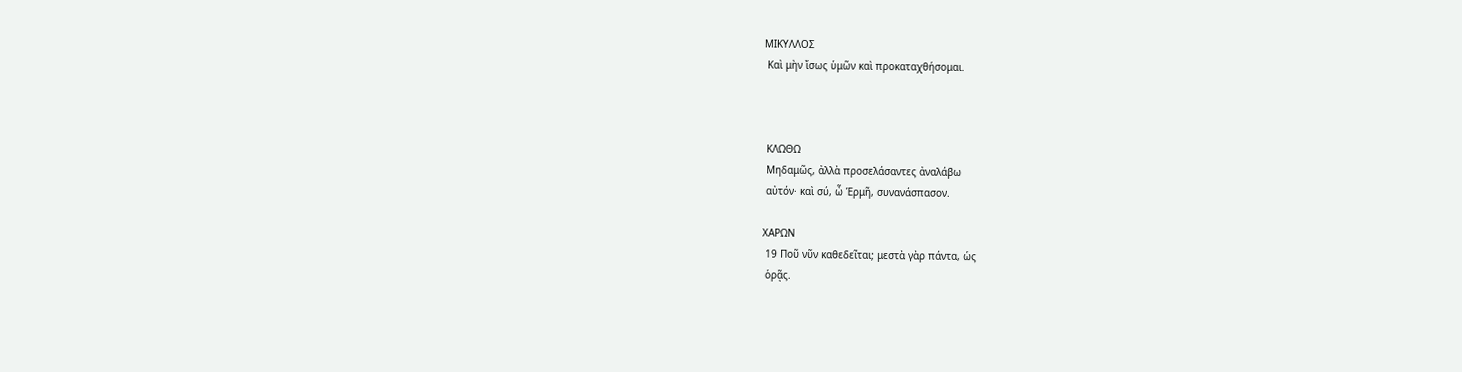ΜΙΚΥΛΛΟΣ
 Καὶ μὴν ἴσως ὑμῶν καὶ προκαταχθήσομαι.



 ΚΛΩΘΩ
 Μηδαμῶς, ἀλλὰ προσελάσαντες ἀναλάβω
 αὐτόν· καὶ σύ, ὦ Ἑρμῆ, συνανάσπασον.

ΧΑΡΩΝ
 19 Ποῦ νῦν καθεδεῖται; μεστὰ γὰρ πάντα, ὡς
 ὁρᾷς.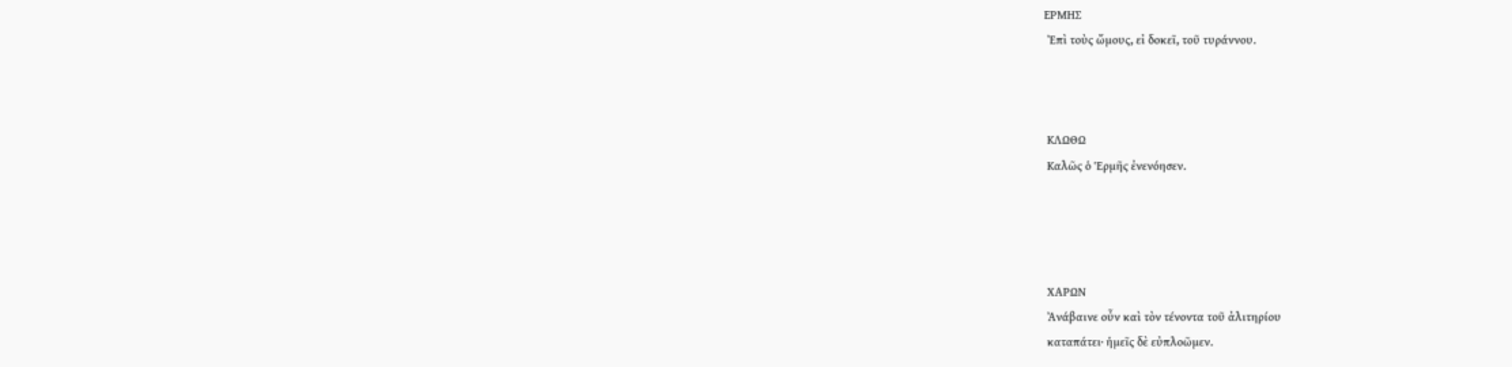ΕΡΜΗΣ
 Ἐπὶ τοὺς ὤμους, εἰ δοκεῖ, τοῦ τυράννου.



 ΚΛΩΘΩ
 Καλῶς ὁ Ἑρμῆς ἐνενόησεν.




 ΧΑΡΩΝ
 Ἀνάβαινε οὖν καὶ τὸν τένοντα τοῦ ἀλιτηρίου
 καταπάτει· ἡμεῖς δὲ εὐπλοῶμεν.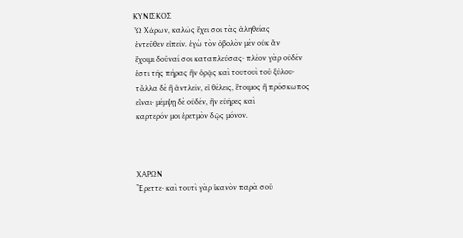ΚΥΝΙΣΚΟΣ
 Ὦ Χάρων, καλῶς ἔχει σοι τὰς ἀληθείας
 ἐντεῦθεν εἰπεῖν. ἐγὼ τὸν ὀβολὸν μὲν οὐκ ἂν
 ἔχοιμι δοῦναί σοι καταπλεύσας· πλέον γὰρ οὐδέν
 ἐστι τῆς πήρας ἣν ὁρᾷς καὶ τουτουὶ τοῦ ξύλου·
 τἆλλα δὲ ἢ ἀντλεῖν, εἰ θέλεις, ἕτοιμος ἢ πρόσκωπος
 εἶναι· μέμψῃ δὲ οὐδέν, ἢν εὐῆρες καὶ
 καρτερόν μοι ἐρετμὸν δῷς μόνον.



 ΧΑΡΩΝ
 Ἔρεττε· καὶ τουτὶ γὰρ ἱκανὸν παρὰ σοῦ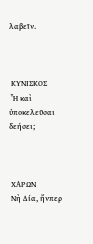λαβεῖν.



 ΚΥΝΙΣΚΟΣ
 Ἦ καὶ ὑποκελεῦσαι δεήσει;



 ΧΑΡΩΝ
 Νὴ Δία, ἤνπερ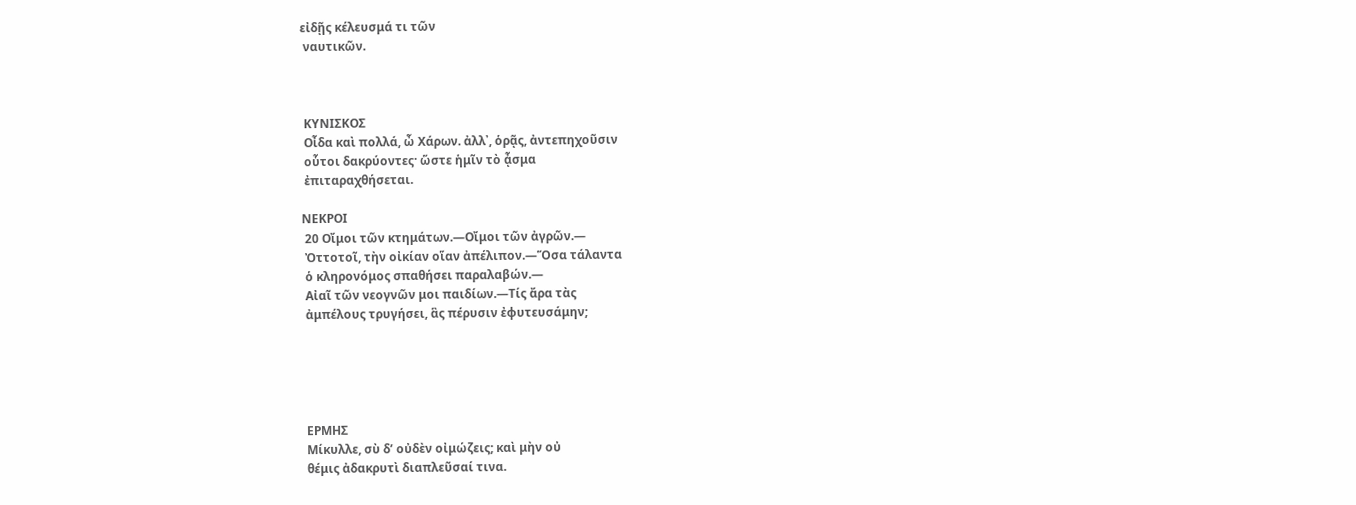εἰδῇς κέλευσμά τι τῶν
 ναυτικῶν.



 ΚΥΝΙΣΚΟΣ
 Οἶδα καὶ πολλά, ὦ Χάρων. ἀλλ᾿, ὁρᾷς, ἀντεπηχοῦσιν
 οὗτοι δακρύοντες· ὥστε ἡμῖν τὸ ᾆσμα
 ἐπιταραχθήσεται.

ΝΕΚΡΟΙ
 20 Οἴμοι τῶν κτημάτων.—Οἴμοι τῶν ἀγρῶν.—
 Ὀττοτοῖ, τὴν οἰκίαν οἵαν ἀπέλιπον.—Ὅσα τάλαντα
 ὁ κληρονόμος σπαθήσει παραλαβών.—
 Αἰαῖ τῶν νεογνῶν μοι παιδίων.—Τίς ἄρα τὰς
 ἀμπέλους τρυγήσει, ἃς πέρυσιν ἐφυτευσάμην;





 ΕΡΜΗΣ
 Μίκυλλε, σὺ δʼ οὐδὲν οἰμώζεις; καὶ μὴν οὐ
 θέμις ἀδακρυτὶ διαπλεῦσαί τινα.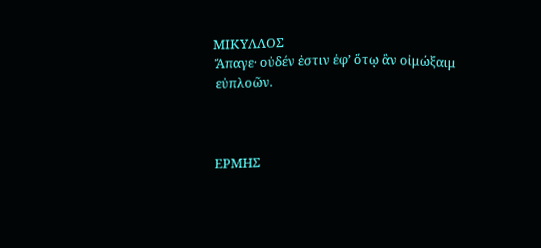ΜΙΚΥΛΛΟΣ
 Ἄπαγε· οὐδέν ἐστιν ἐφʼ ὅτῳ ἂν οἰμώξαιμ
 εὐπλοῶν.



 ΕΡΜΗΣ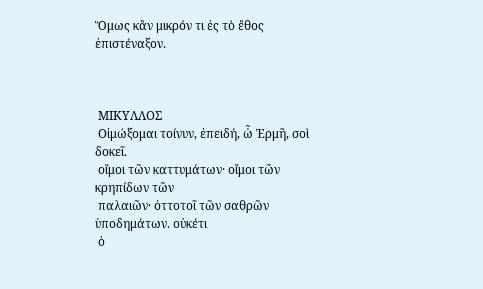Ὅμως κἂν μικρόν τι ἐς τὸ ἔθος ἐπιστέναξον.



 ΜΙΚΥΛΛΟΣ
 Οἰμώξομαι τοίνυν, ἐπειδή, ὦ Ἑρμῆ, σοὶ δοκεῖ.
 οἴμοι τῶν καττυμάτων· οἴμοι τῶν κρηπίδων τῶν
 παλαιῶν· ὀττοτοῖ τῶν σαθρῶν ὑποδημάτων. οὐκέτι
 ὁ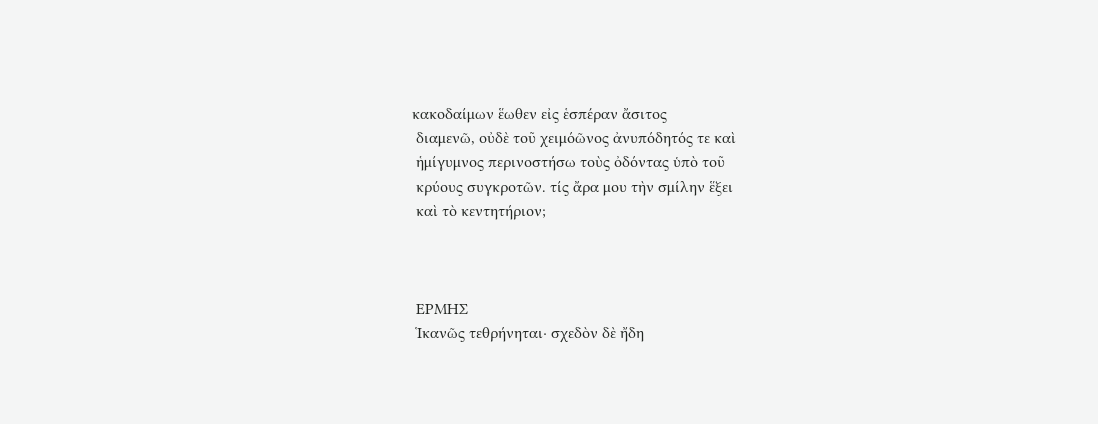κακοδαίμων ἕωθεν εἰς ἑσπέραν ἄσιτος
 διαμενῶ, οὐδὲ τοῦ χειμόῶνος ἀνυπόδητός τε καὶ
 ἡμίγυμνος περινοστήσω τοὺς ὀδόντας ὑπὸ τοῦ
 κρύους συγκροτῶν. τίς ἄρα μου τὴν σμίλην ἕξει
 καὶ τὸ κεντητήριον;



 ΕΡΜΗΣ
 Ἱκανῶς τεθρήνηται· σχεδὸν δὲ ἤδη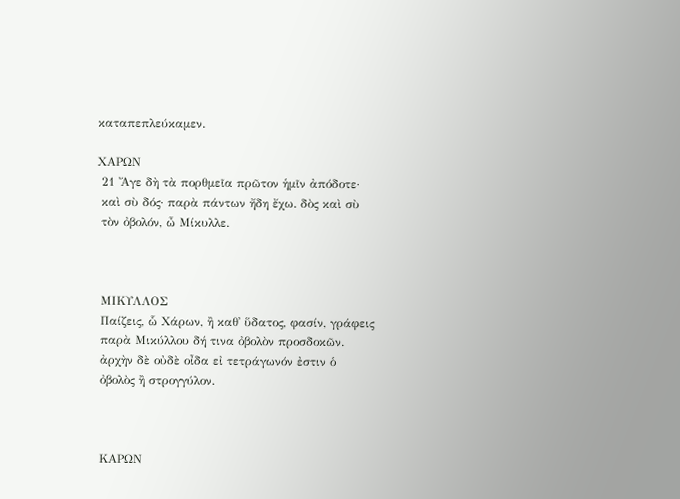καταπεπλεύκαμεν.

ΧΑΡΩΝ
 21 Ἄγε δὴ τὰ πορθμεῖα πρῶτον ἡμῖν ἀπόδοτε·
 καὶ σὺ δός· παρὰ πάντων ἤδη ἔχω. δὸς καὶ σὺ
 τὸν ὀβολόν, ὦ Μίκυλλε.



 ΜΙΚΥΛΛΟΣ
 Παίζεις, ὧ Χάρων, ἢ καθ᾿ ὕδατος, φασίν, γράφεις
 παρὰ Μικύλλου δή τινα ὀβολὸν προσδοκῶν.
 ἀρχὴν δὲ οὐδὲ οἶδα εἰ τετράγωνόν ἐστιν ὁ
 ὀβολὸς ἢ στρογγύλον.



 ΚΑΡΩΝ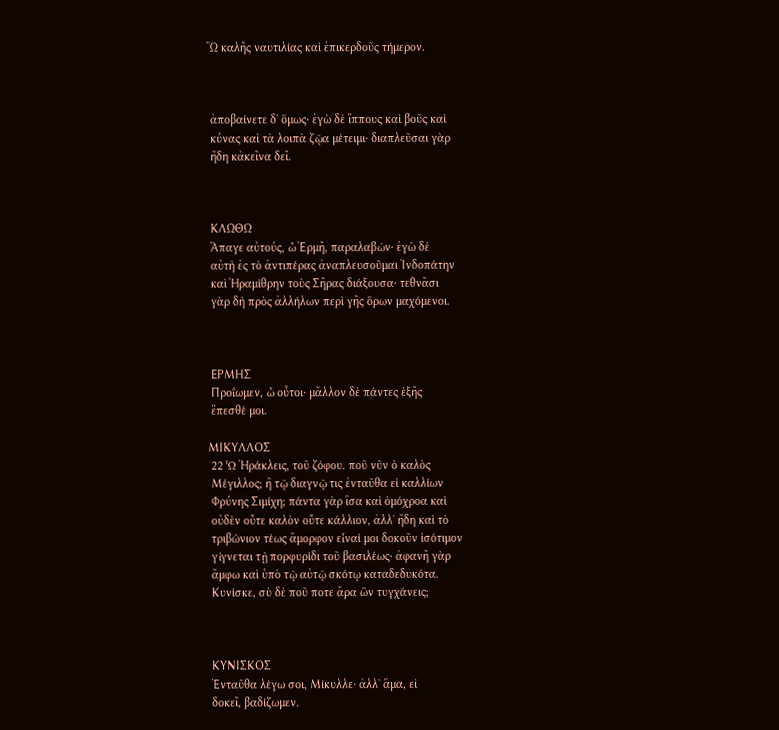Ὢ καλῆς ναυτιλίας καὶ ἐπικερδοῦς τήμερον.



 ἀποβαίνετε δʼ ὅμως· ἐγὼ δὲ ἵππους καὶ βοῦς καὶ
 κύνας καὶ τὰ λοιπὰ ζῷα μέτειμι· διαπλεῦσαι γὰρ
 ἤδη κἀκεῖνα δεῖ.



 ΚΛΩΘΩ
 Ἄπαγε αὐτούς, ὦ Ἑρμῆ, παραλαβών· ἐγὼ δὲ
 αὐτὴ ἐς τὸ ἀντιπέρας ἀναπλευσοῦμαι Ἰνδοπάτην
 καὶ Ἡραμίθρην τοὺς Σῆρας διάξουσα· τεθνᾶσι
 γὰρ δὴ πρὸς ἀλλήλων περὶ γῆς ὅρων μαχόμενοι.



 ΕΡΜΗΣ
 Προΐωμεν, ὦ οὖτοι· μᾶλλον δὲ πάντες ἑξῆς
 ἕπεσθέ μοι.

ΜΙΚΥΛΛΟΣ
 22 Ὦ Ἡράκλεις, τοῦ ζόφου. ποῦ νῦν ὁ καλὸς
 Μέγιλλος; ἢ τῷ διαγνῷ τις ἐνταῦθα εἰ καλλίων
 Φρύνης Σιμίχη; πάντα γὰρ ἴσα καὶ ὁμόχροα καὶ
 οὐδὲν οὔτε καλὸν οὔτε κάλλιον, ἀλλʼ ἤδη καὶ τὸ
 τριβώνιον τέως ἄμορφον εἶναί μοι δοκοῦν ἰσότιμον
 γίγνεται τῇ πορφυρίδι τοῦ βασιλέως· ἀφανῆ γὰρ
 ἄμφω καὶ ὑπὸ τῷ αὐτῷ σκότῳ καταδεδυκότα.
 Κυνίσκε, σὺ δὲ ποῦ ποτε ἄρα ὢν τυγχάνεις;



 ΚΥΝΙΣΚΟΣ
 Ἐνταῦθα λέγω σοι, Μίκυλλε· ἀλλʼ ἅμα, εἰ
 δοκεῖ, βαδίζωμεν.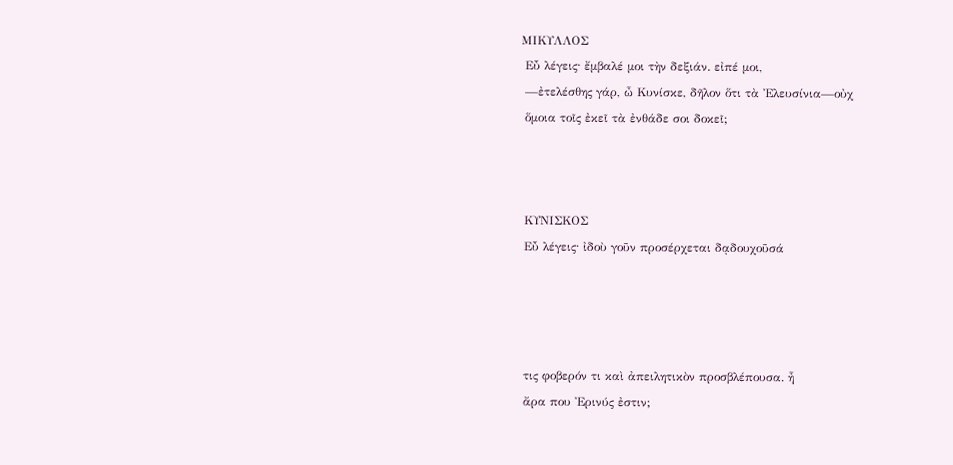ΜΙΚΥΛΛΟΣ
 Εὖ λέγεις· ἔμβαλέ μοι τὴν δεξιάν. εἰπέ μοι,
 —ἐτελέσθης γάρ, ὦ Κυνίσκε, δῆλον ὅτι τὰ Ἐλευσίνια—οὐχ
 ὅμοια τοῖς ἐκεῖ τὰ ἐνθάδε σοι δοκεῖ;



 ΚΥΝΙΣΚΟΣ
 Εὖ λέγεις· ἰδοὺ γοῦν προσέρχεται δᾳδουχοῦσά




 τις φοβερόν τι καὶ ἀπειλητικὸν προσβλέπουσα. ἦ
 ἄρα που Ἐρινύς ἐστιν;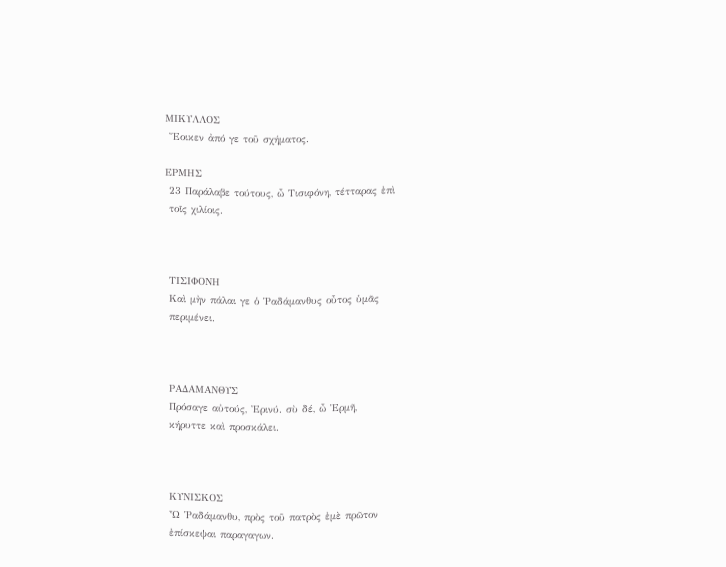ΜΙΚΥΛΛΟΣ
 Ἔοικεν ἀπό γε τοῦ σχήματος.

ΕΡΜΗΣ
 23 Παράλαβε τούτους, ὦ Τισιφόνη, τέτταρας ἐπὶ
 τοῖς χιλίοις.



 ΤΙΣΙΦΟΝΗ
 Καὶ μὴν πάλαι γε ὁ Ῥαδάμανθυς οὖτος ὑμᾶς
 περιμένει.



 ΡΑΔΑΜΑΝΘΥΣ
 Πρόσαγε αὐτούς, Ἐρινύ. σὺ δέ, ὦ Ἑρμῆ,
 κήρυττε καὶ προσκάλει.



 ΚΥΝΙΣΚΟΣ
 Ὦ Ῥαδάμανθυ, πρὸς τοῦ πατρὸς ἐμὲ πρῶτον
 ἐπίσκεψαι παραγαγων.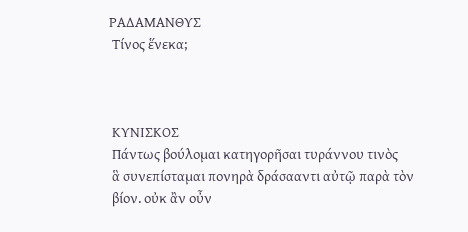ΡΑΔΑΜΑΝΘΥΣ
 Τίνος ἕνεκα;



 ΚΥΝΙΣΚΟΣ
 Πάντως βούλομαι κατηγορῆσαι τυράννου τινὸς
 ἃ συνεπίσταμαι πονηρὰ δράσααντι αὐτῷ παρὰ τὸν
 βίον. οὐκ ἂν οὖν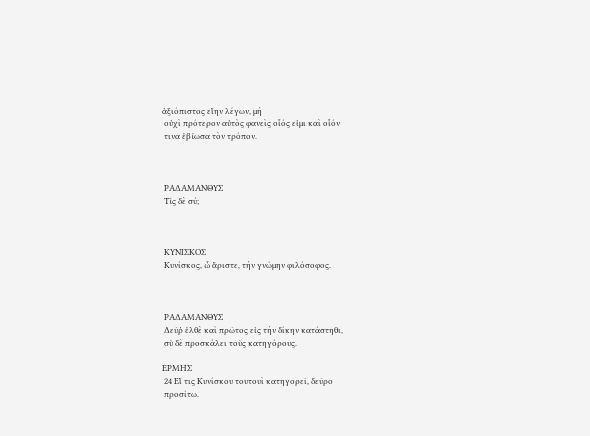ἀξιόπιστος εἴην λέγων, μὴ
 οὐχὶ πρότερον αὐτὸς φανεὶς οἷός εἰμι καὶ οἷόν
 τινα ἐβίωσα τὸν τρόπον.



 ΡΑΔΑΜΑΝΘΥΣ
 Τίς δὲ σύ;



 ΚΥΝΙΣΚΟΣ
 Κυνίσκος, ὦ ἄριστε, τὴν γνώμην φιλόσοφος.



 ΡΑΔΑΜΑΝΘΥΣ
 Δεῦῤ ἐλθὲ καὶ πρῶτος εἰς τὴν δίκην κατάστηθι,
 σὺ δὲ προσκάλει τοὺς κατηγόρους.

ΕΡΜΗΣ
 24 Εἴ τις Κυνίσκου τουτουὶ κατηγορεῖ, δεῦρο
 προσίτω.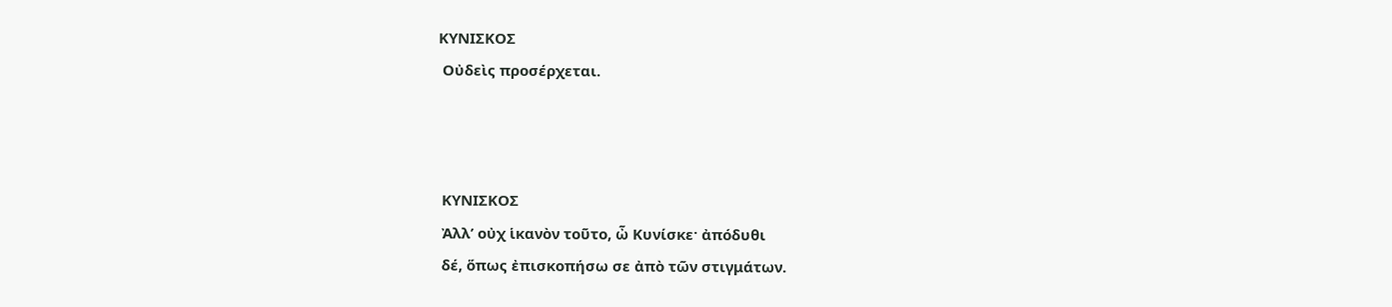ΚΥΝΙΣΚΟΣ
 Οὐδεὶς προσέρχεται.



 ΚΥΝΙΣΚΟΣ
 Ἀλλʼ οὐχ ἱκανὸν τοῦτο, ὦ Κυνίσκε· ἀπόδυθι
 δέ, ὅπως ἐπισκοπήσω σε ἀπὸ τῶν στιγμάτων.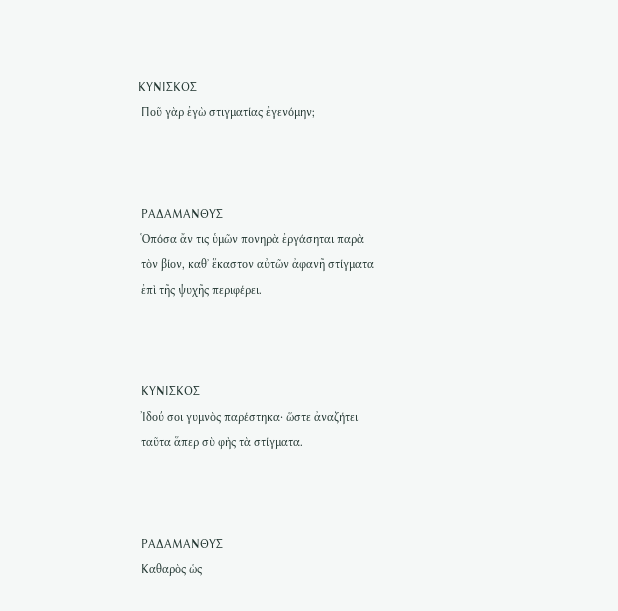ΚΥΝΙΣΚΟΣ
 Ποῦ γὰρ ἐγὼ στιγματίας ἐγενόμην;



 ΡΑΔΑΜΑΝΘΥΣ
 Ὁπόσα ἄν τις ὑμῶν πονηρὰ ἐργάσηται παρὰ
 τὸν βίον, καθʼ ἕκαστον αὐτῶν ἀφανῆ στίγματα
 ἐπὶ τῆς ψυχῆς περιφέρει.



 ΚΥΝΙΣΚΟΣ
 Ἰδού σοι γυμνὸς παρέστηκα· ὥστε ἀναζήτει
 ταῦτα ἅπερ σὺ φὴς τὰ στίγματα.



 ΡΑΔΑΜΑΝΘΥΣ
 Καθαρὸς ὡς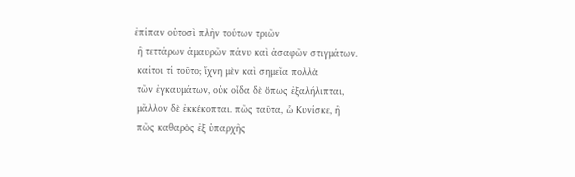ἐπίπαν οὑτοσὶ πλὴν τούτων τριῶν
 ἢ τεττάρων ἀμαυρῶν πάνυ καὶ ἀσαφῶν στιγμάτων.
 καίτοι τί τοῦτο; ἴχνη μὲν καὶ σημεῖα πολλὰ
 τῶν ἐγκαυμάτων, οὐκ οἶδα δὲ ὅπως ἐξαλήλιπται,
 μᾶλλον δὲ ἐκκέκοπται. πῶς ταῦτα, ὧ Κυνίσκε, ἢ
 πῶς καθαρὸς ἐξ ὑπαρχῆς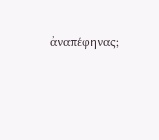ἀναπέφηνας;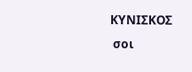ΚΥΝΙΣΚΟΣ
 σοι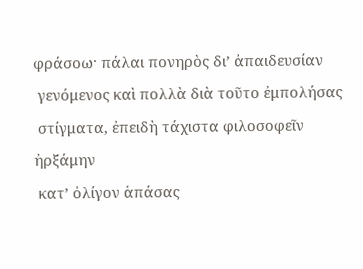φράσοω· πάλαι πονηρὸς διʼ ἀπαιδευσίαν
 γενόμενος καὶ πολλὰ διὰ τοῦτο ἐμπολήσας
 στίγματα, ἐπειδὴ τάχιστα φιλοσοφεῖν ἠρξάμην
 κατʼ ὀλίγον ἁπάσας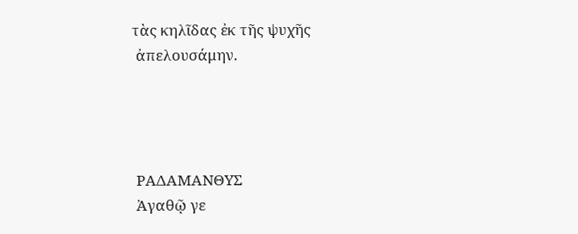τὰς κηλῖδας ἐκ τῆς ψυχῆς
 ἀπελουσάμην.




 ΡΑΔΑΜΑΝΘΥΣ
 Ἀγαθῷ γε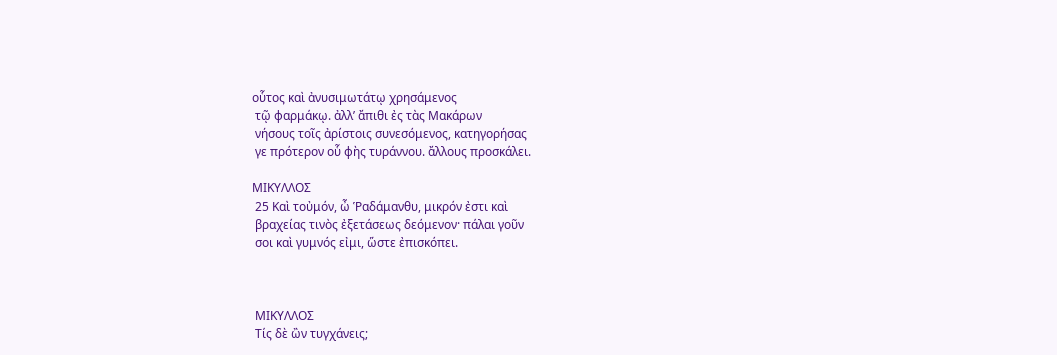οὗτος καὶ ἀνυσιμωτάτῳ χρησάμενος
 τῷ φαρμάκῳ. ἀλλʼ ἄπιθι ἐς τὰς Μακάρων
 νήσους τοῖς ἀρίστοις συνεσόμενος, κατηγορήσας
 γε πρότερον οὗ φὴς τυράννου. ἄλλους προσκάλει.

ΜΙΚΥΛΛΟΣ
 25 Καὶ τοὐμόν, ὦ Ῥαδάμανθυ, μικρόν ἐστι καὶ
 βραχείας τινὸς ἐξετάσεως δεόμενον· πάλαι γοῦν
 σοι καὶ γυμνός εἰμι, ὥστε ἐπισκόπει.



 ΜΙΚΥΛΛΟΣ
 Τίς δὲ ὢν τυγχάνεις;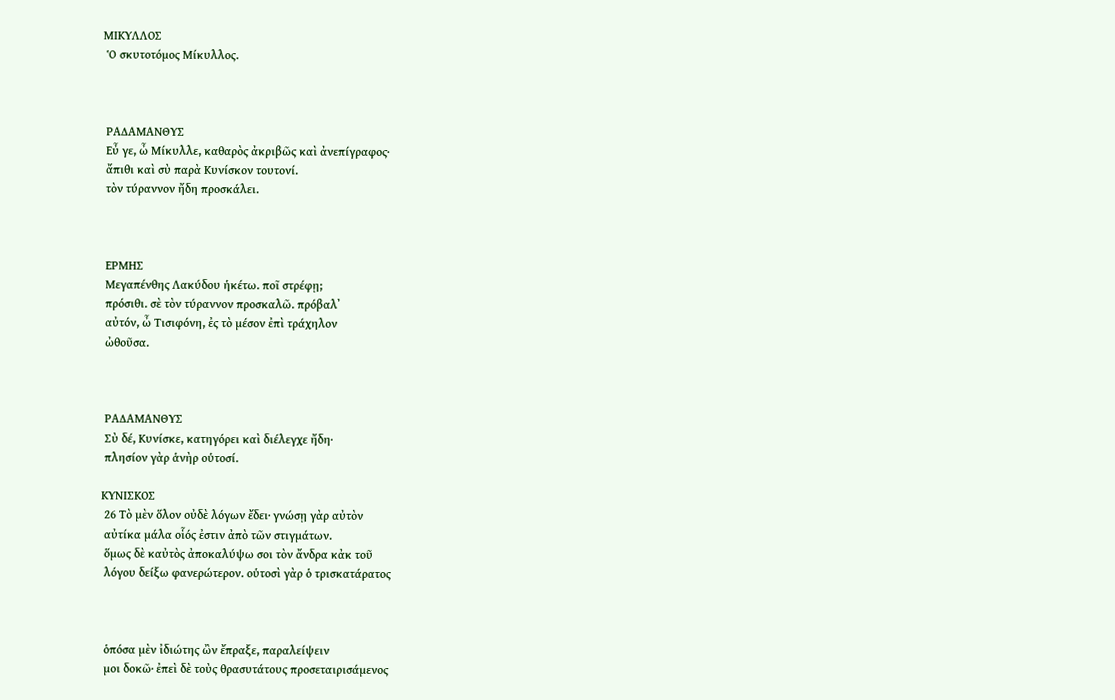ΜΙΚΥΛΛΟΣ
 Ὁ σκυτοτόμος Μίκυλλος.



 ΡΑΔΑΜΑΝΘΥΣ
 Εὖ γε, ὦ Μίκυλλε, καθαρὸς ἀκριβῶς καὶ ἀνεπίγραφος·
 ἄπιθι καὶ σὺ παρὰ Κυνίσκον τουτονί.
 τὸν τύραννον ἤδη προσκάλει.



 ΕΡΜΗΣ
 Μεγαπένθης Λακύδου ἡκέτω. ποῖ στρέφῃ;
 πρόσιθι. σὲ τὸν τύραννον προσκαλῶ. πρόβαλ᾿
 αὐτόν, ὦ Τισιφόνη, ἐς τὸ μέσον ἐπὶ τράχηλον
 ὠθοῦσα.



 ΡΑΔΑΜΑΝΘΥΣ
 Σὺ δέ, Κυνίσκε, κατηγόρει καὶ διέλεγχε ἤδη·
 πλησίον γὰρ ἁνὴρ οὑτοσί.

ΚΥΝΙΣΚΟΣ
 26 Τὸ μὲν ὅλον οὐδὲ λόγων ἔδει· γνώσῃ γὰρ αὐτὸν
 αὐτίκα μάλα οἷός ἐστιν ἀπὸ τῶν στιγμάτων.
 ὅμως δὲ καὐτὸς ἀποκαλύψω σοι τὸν ἄνδρα κἀκ τοῦ
 λόγου δείξω φανερώτερον. οὑτοσὶ γὰρ ὁ τρισκατάρατος



 ὁπόσα μὲν ἰδιώτης ὢν ἔπραξε, παραλείψειν
 μοι δοκῶ· ἐπεὶ δὲ τοὺς θρασυτάτους προσεταιρισάμενος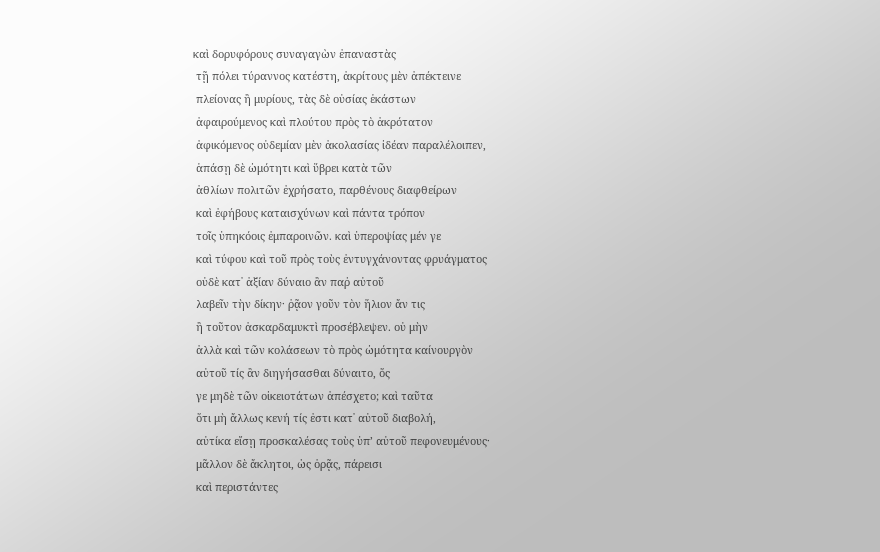καὶ δορυφόρους συναγαγὼν ἐπαναστὰς
 τῇ πόλει τύραννος κατέστη, ἀκρίτους μὲν ἀπέκτεινε
 πλείονας ἢ μυρίους, τὰς δὲ οὐσίας ἑκάστων
 ἀφαιρούμενος καὶ πλούτου πρὸς τὸ ἀκρότατον
 ἀφικόμενος οὐδεμίαν μὲν ἀκολασίας ἰδέαν παραλέλοιπεν,
 ἁπάσῃ δὲ ὠμότητι καὶ ὕβρει κατὰ τῶν
 ἀθλίων πολιτῶν ἐχρήσατο, παρθένους διαφθείρων
 καὶ ἐφήβους καταισχύνων καὶ πάντα τρόπον
 τοῖς ὑπηκόοις ἐμπαροινῶν. καὶ ὑπεροψίας μέν γε
 καὶ τύφου καὶ τοῦ πρὸς τοὺς ἐντυγχάνοντας φρυάγματος
 οὐδὲ κατ᾿ ἀξίαν δύναιο ἂν παῤ αὐτοῦ
 λαβεῖν τὴν δίκην· ῥᾷον γοῦν τὸν ἥλιον ἄν τις
 ἢ τοῦτον ἀσκαρδαμυκτὶ προσέβλεψεν. οὐ μὴν
 ἀλλὰ καὶ τῶν κολάσεων τὸ πρὸς ὠμότητα καίνουργὸν
 αὐτοῦ τίς ἂν διηγήσασθαι δύναιτο, ὅς
 γε μηδὲ τῶν οἰκειοτάτων ἀπέσχετο; καὶ ταῦτα
 ὅτι μὴ ἄλλως κενή τίς ἐστι κατ᾿ αὐτοῦ διαβολή,
 αὐτίκα εἴσῃ προσκαλέσας τοὺς ὑπʼ αὐτοῦ πεφονευμένους·
 μᾶλλον δὲ ἄκλητοι, ὡς ὁρᾷς, πάρεισι
 καὶ περιστάντες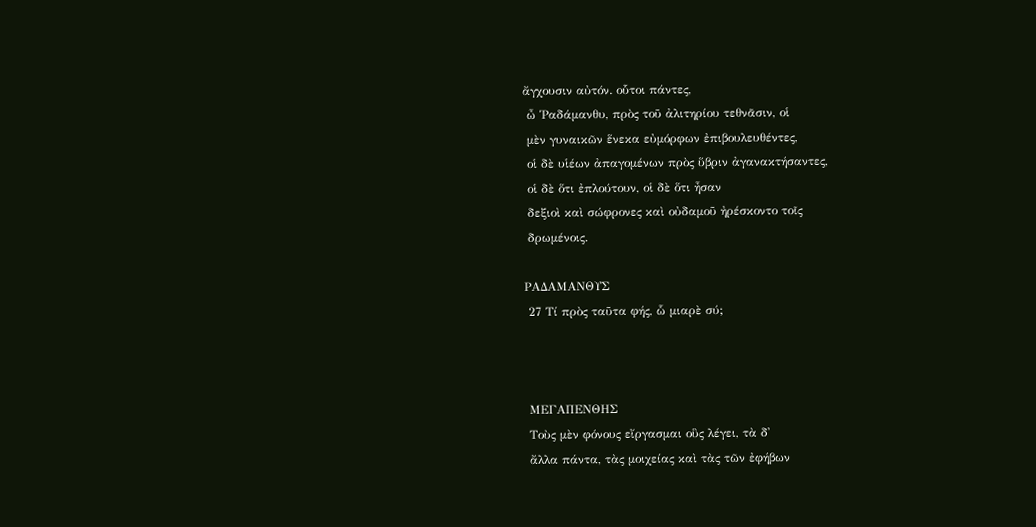ἄγχουσιν αὐτόν. οὗτοι πάντες,
 ὦ Ῥαδάμανθυ, πρὸς τοῦ ἀλιτηρίου τεθνᾶσιν, οἱ
 μὲν γυναικῶν ἕνεκα εὐμόρφων ἐπιβουλευθέντες,
 οἱ δὲ υἱέων ἀπαγομένων πρὸς ὕβριν ἀγανακτήσαντες,
 οἱ δὲ ὅτι ἐπλούτουν, οἱ δὲ ὅτι ἦσαν
 δεξιοὶ καὶ σώφρονες καὶ οὐδαμοῦ ἠρέσκοντο τοῖς
 δρωμένοις.

ΡΑΔΑΜΑΝΘΥΣ
 27 Τί πρὸς ταῦτα φής, ὧ μιαρὲ σύ;



 ΜΕΓΑΠΕΝΘΗΣ
 Τοὺς μὲν φόνους εἴργασμαι οὓς λέγει, τὰ δ᾿
 ἄλλα πάντα, τὰς μοιχείας καὶ τὰς τῶν ἐφήβων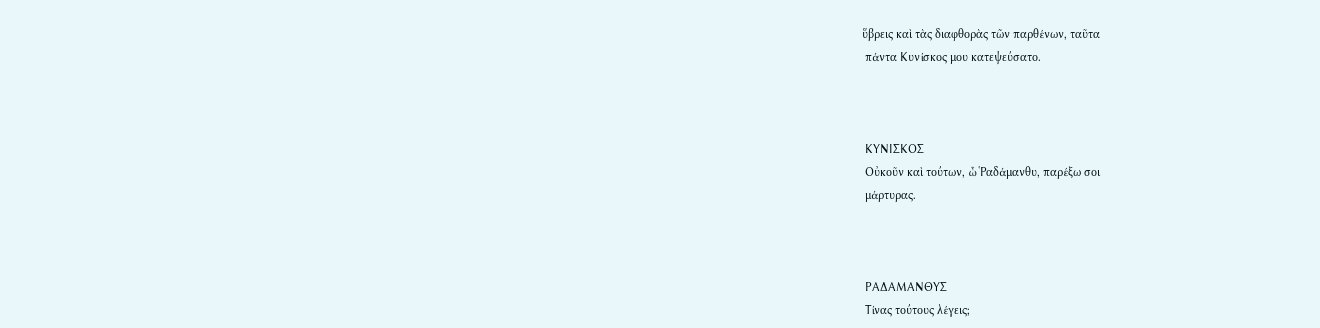ὕβρεις καὶ τὰς διαφθορὰς τῶν παρθένων, ταῦτα
 πάντα Κυνίσκος μου κατεψεύσατο.



 ΚΥΝΙΣΚΟΣ
 Οὐκοῦν καὶ τούτων, ὦ Ῥαδάμανθυ, παρέξω σοι
 μάρτυρας.



 ΡΑΔΑΜΑΝΘΥΣ
 Τίνας τούτους λέγεις;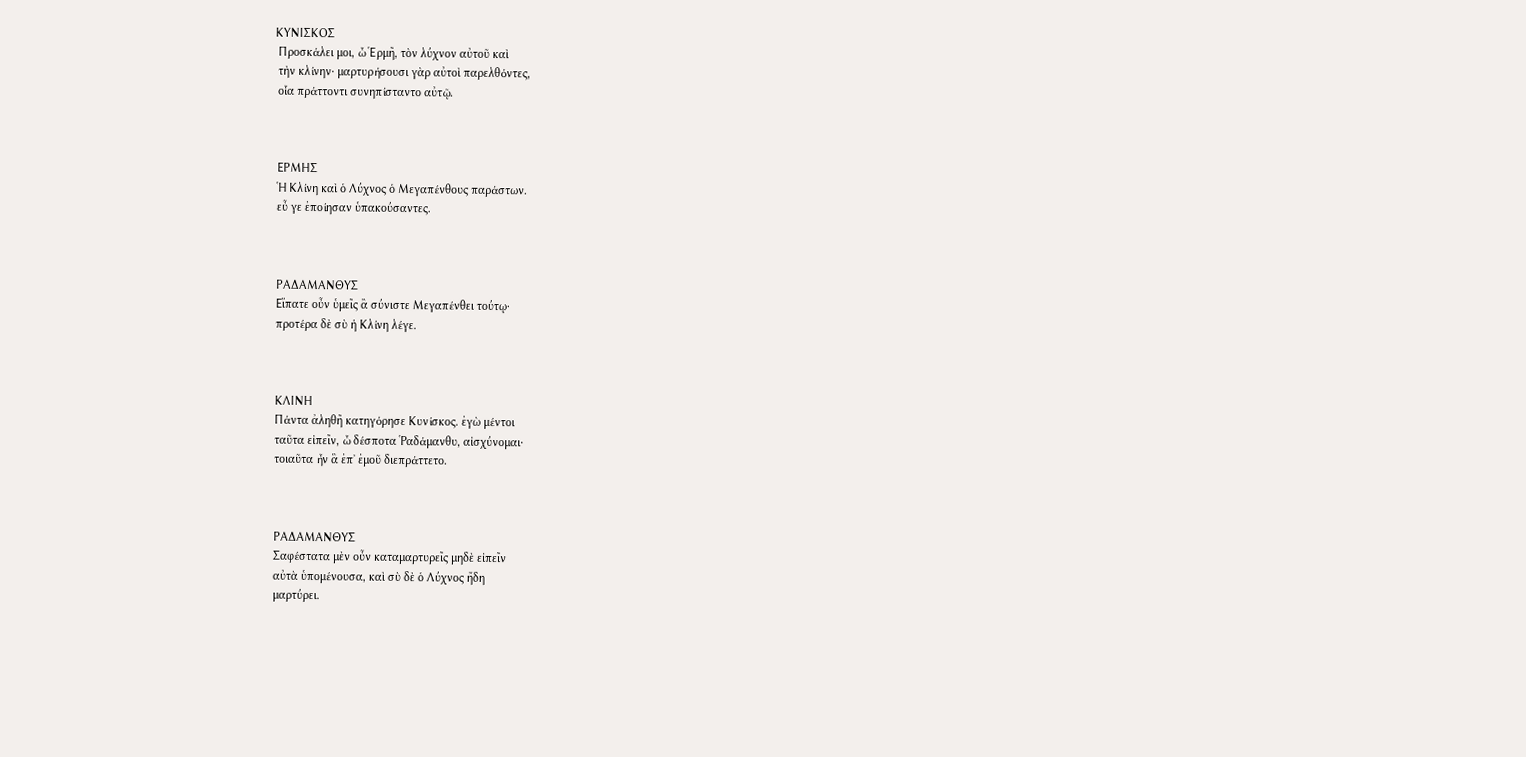ΚΥΝΙΣΚΟΣ
 Προσκάλει μοι, ὦ Ἑρμῆ, τὸν λύχνον αὐτοῦ καὶ
 τὴν κλίνην· μαρτυρήσουσι γὰρ αὐτοὶ παρελθόντες,
 οἷα πράττοντι συνηπίσταντο αὐτῷ.



 ΕΡΜΗΣ
 Ἡ Κλίνη καὶ ὁ Λύχνος ὁ Μεγαπένθους παράστων.
 εὖ γε ἐποίησαν ὑπακούσαντες.



 ΡΑΔΑΜΑΝΘΥΣ
 Εἴπατε οὖν ὑμεῖς ἂ σύνιστε Μεγαπένθει τούτῳ·
 προτέρα δὲ σὺ ἡ Κλίνη λέγε.



 ΚΛΙΝΗ
 Πάντα ἀληθῆ κατηγόρησε Κυνίσκος. ἐγὼ μέντοι
 ταῦτα εἰπεῖν, ὦ δέσποτα Ῥαδάμανθυ, αἰσχύνομαι·
 τοιαῦτα ἦν ἃ ἐπ᾿ ἐμοῦ διεπράττετο.



 ΡΑΔΑΜΑΝΘΥΣ
 Σαφέστατα μὲν οὖν καταμαρτυρεῖς μηδὲ εἰπεῖν
 αὐτὰ ὑπομένουσα, καὶ σὺ δὲ ὁ Λύχνος ἤδη
 μαρτύρει.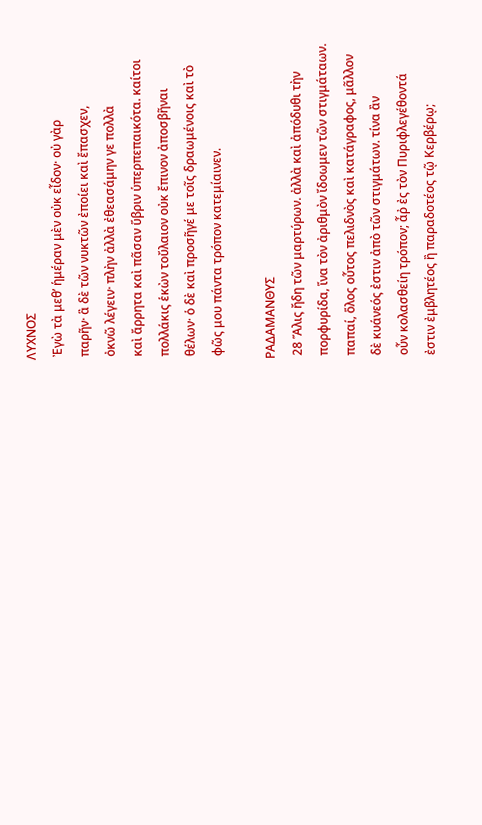ΛΥΧΝΟΣ
 Ἐγὼ τὰ μεθʼ ἡμέραν μὲν οὐκ εἶδον· οὐ γὰρ
 παρῆν· ἃ δὲ τῶν νυκτῶν ἐποίει καὶ ἔπασχεν,
 ὀκνῶ λέγειν· πλὴν ἀλλὰ ἐθεασάμην γε πολλὰ
 καὶ ἄρρητα καὶ πᾶσαν ὕβριν ὑπερπεπαικότα. καίτοι
 πολλάκις ἑκὼν τοὔλαιον οὐκ ἔπινον ἀποσβῆναι
 θέλων· ὁ δὲ καὶ προσῆγέ με τοῖς δραωμένοις καὶ τὸ
 φῶς μου πάντα τρόπον κατεμίαινεν.

ΡΑΔΑΜΑΝΘΥΣ
 28 Ἅλις ἤδη τῶν μαρτύρων. ἀλλὰ καὶ ἀπόδυθι τὴν
 πορφυρίδα, ἵνα τὸν ἀριθμὸν ἴδοωμεν τῶν στιγμάταων.
 παπαί, ὅλος οὗτος πελιδνὸς καὶ κατάγραφος, μᾶλλον
 δὲ κυάνεός ἐστιν ἀπὸ τῶν στιγμάτων. τίνα ἂν
 οὖν κολασθείη τρόπον; ἆῤ ἐς τὸν Πυριφλεγέθοντά
 ἐστιν ἐμβλητέος ἢ παραδοτέος τῷ Κερβέρῳ;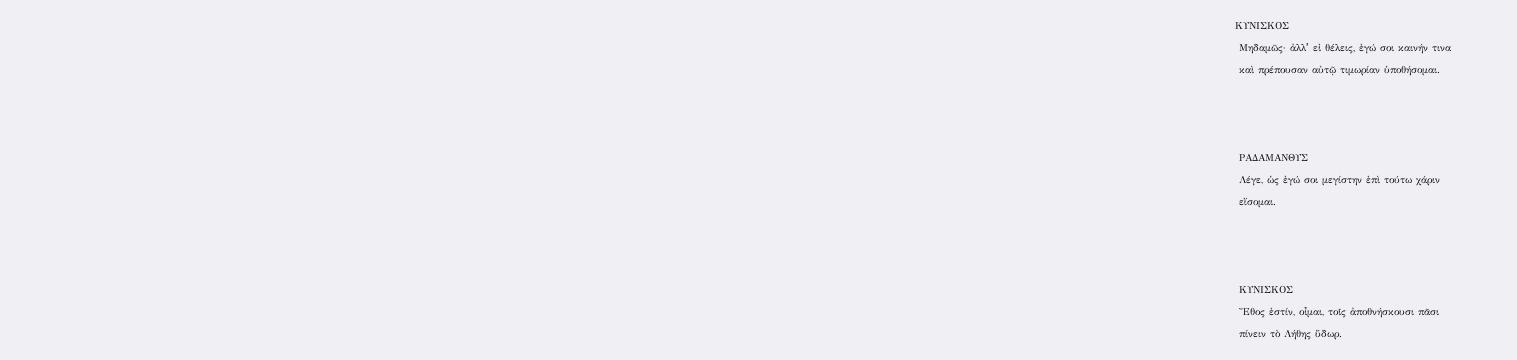ΚΥΝΙΣΚΟΣ
 Μηδαμῶς· ἀλλʼ εἰ θέλεις, ἐγώ σοι καινήν τινα
 καὶ πρέπουσαν αὐτῷ τιμωρίαν ὑποθήσομαι.



 ΡΑΔΑΜΑΝΘΥΣ
 Λέγε, ὡς ἐγώ σοι μεγίστην ἐπὶ τούτω χάριν
 εἴσομαι.



 ΚΥΝΙΣΚΟΣ
 Ἔθος ἐστίν, οἶμαι, τοῖς ἀποθνήσκουσι πᾶσι
 πίνειν τὸ Λήθης ὕδωρ.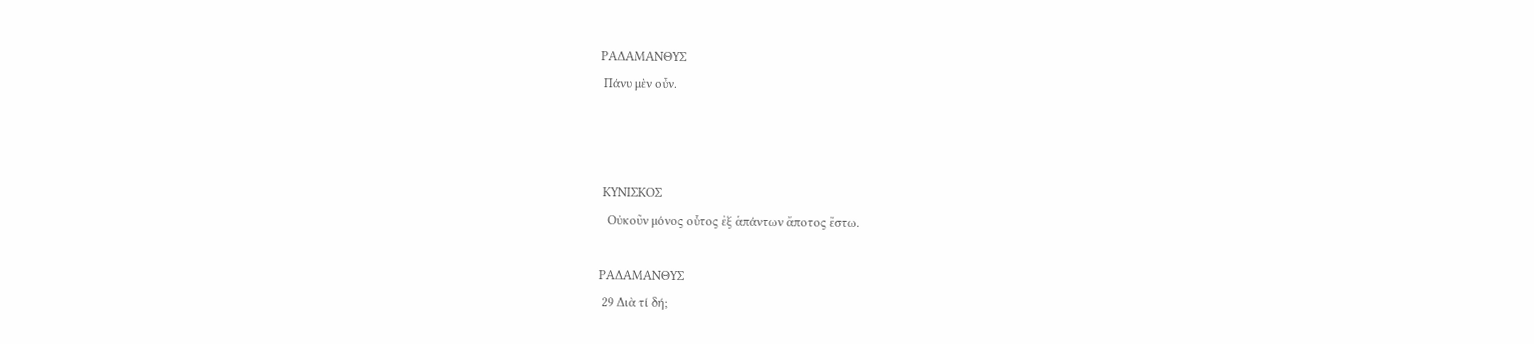ΡΑΔΑΜΑΝΘΥΣ
 Πάνυ μὲν οὖν.



 ΚΥΝΙΣΚΟΣ
 Oὐκοῦν μόνος οὗτος ἐξ ἁπάντων ἄποτος ἔστω.

ΡΑΔΑΜΑΝΘΥΣ
 29 Διὰ τί δή;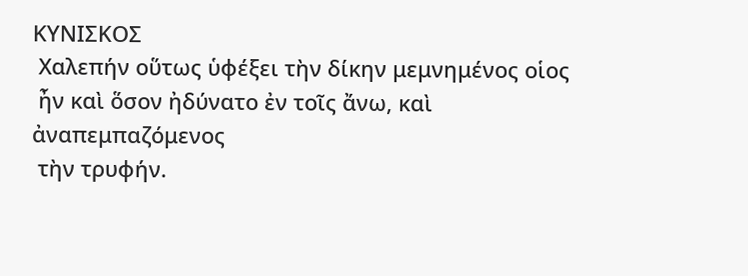ΚΥΝΙΣΚΟΣ
 Χαλεπήν οὕτως ὑφέξει τὴν δίκην μεμνημένος οἱος
 ἦν καὶ ὅσον ἠδύνατο ἐν τοῖς ἄνω, καὶ ἀναπεμπαζόμενος
 τὴν τρυφήν.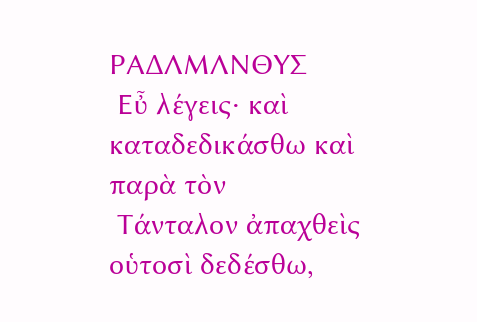ΡΑΔΛΜΛΝΘΥΣ
 Εὖ λέγεις· καὶ καταδεδικάσθω καὶ παρὰ τὸν
 Τάνταλον ἀπαχθεὶς οὑτοσὶ δεδέσθω,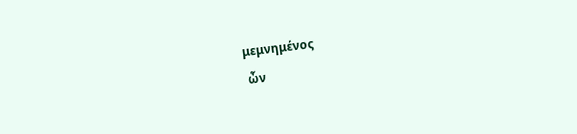μεμνημένος
 ὦν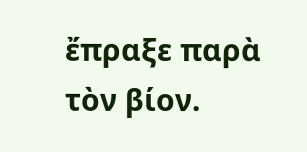ἔπραξε παρὰ τὸν βίον.